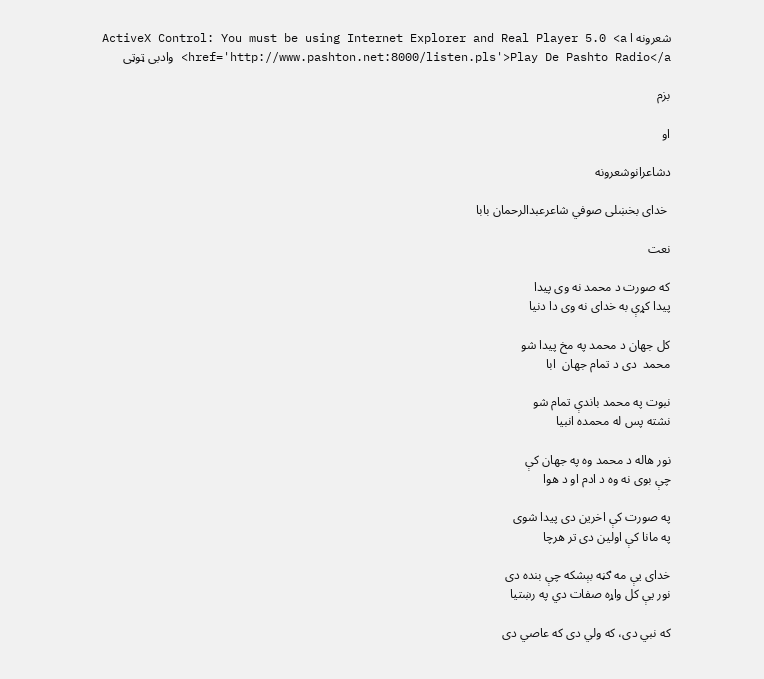شعرونه ا ActiveX Control: You must be using Internet Explorer and Real Player 5.0 <a href='http://www.pashton.net:8000/listen.pls'>Play De Pashto Radio</a> وادبی ټوټی

بزم

او

دشاعرانوشعرونه

 خدای بخښلی صوفي شاعرعبدالرحمان بابا

نعت

که صورت د محمد نه وی پيدا
پيدا کړې به خدای نه وی دا دنيا

کل جهان د محمد په مخ پيدا شو
محمد  دی د تمام جهان  ابا

نبوت په محمد باندې تمام شو
نشته پس له محمده انبيا

نور هاله د محمد وه په جهان کې
چې بوی نه وه د ادم او د هوا

په صورت کې اخرين دی پيدا شوی
په مانا کې اولين دی تر هرچا

خدای يې مه ګڼه بېشکه چې بنده دی
نور يې کل واړه صفات دي په رښتيا

که نبي دی، که ولي دی که عاصي دی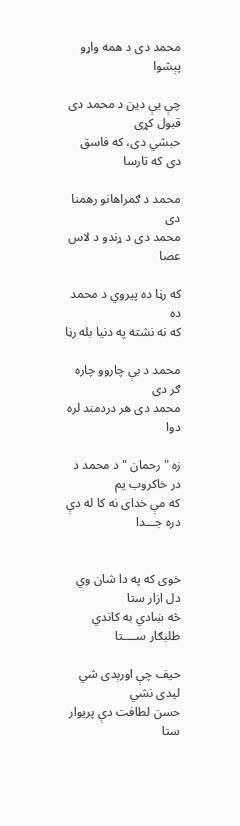محمد دی د همه واړو پېشوا

چې يې دين د محمد دی قبول کړی
حبشي دی، که فاسق دی که تارسا

محمد د ګمراهانو رهمنا دی
محمد دی د ړندو د لاس عصا

که رڼا ده پيروي د محمد ده
که نه نشته په دنيا بله رڼا

محمد د بې چاروو چاره ګر دی
محمد دی هر دردمند لره دوا

زه "رحمان " د محمد د در خاکروب يم
که مې خدای نه کا له دې دره جـــدا


خوی که په دا شان وي دل ازار ستا
څه ښادي به کاندي طلبګار ســــتا

حيف چې اورېدی شي ليدی نشي
حسن لطافت دې پريوار ستا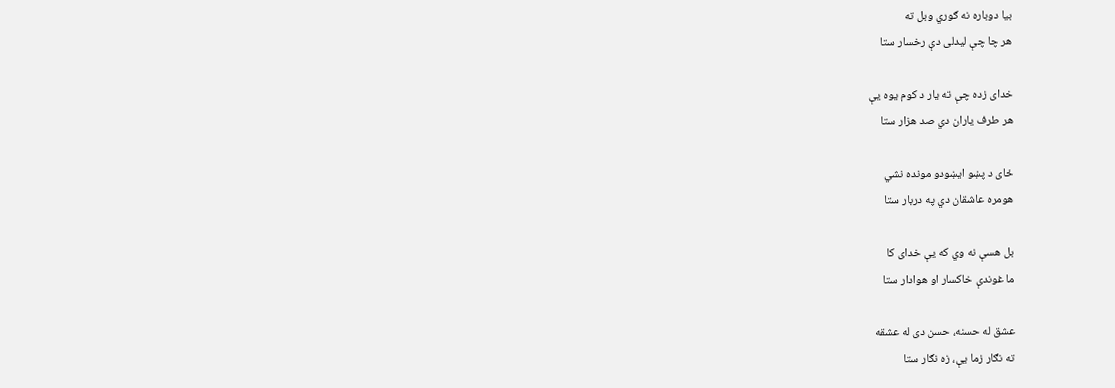بيا دوباره نه ګوري وبل ته
هر چا چې ليدلی دې رخسار ستا

خدای زده چې ته يار د کوم يوه يې
هر طرف ياران دي صد هزار ستا

ځای د پښو ايښودو مونده نشي
هومره عاشقان دي په دربار ستا

بل هسې نه وي که يې خدای کا
ما غوندې خاکسار او هوادار ستا

عشق له حسنه، حسن دی له عشقه
ته نګار زما يې، زه نګار ستا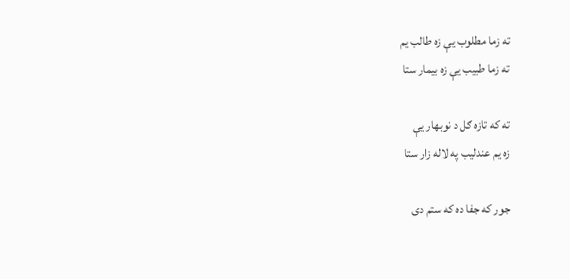ته زما مطلوب يې زه طالب يم
ته زما طبيب يې زه بيمار ستا

ته که تازه ګل د نوبهار يې
زه يم عندليب په لاله زار ستا

جور که جفا ده که ستم دی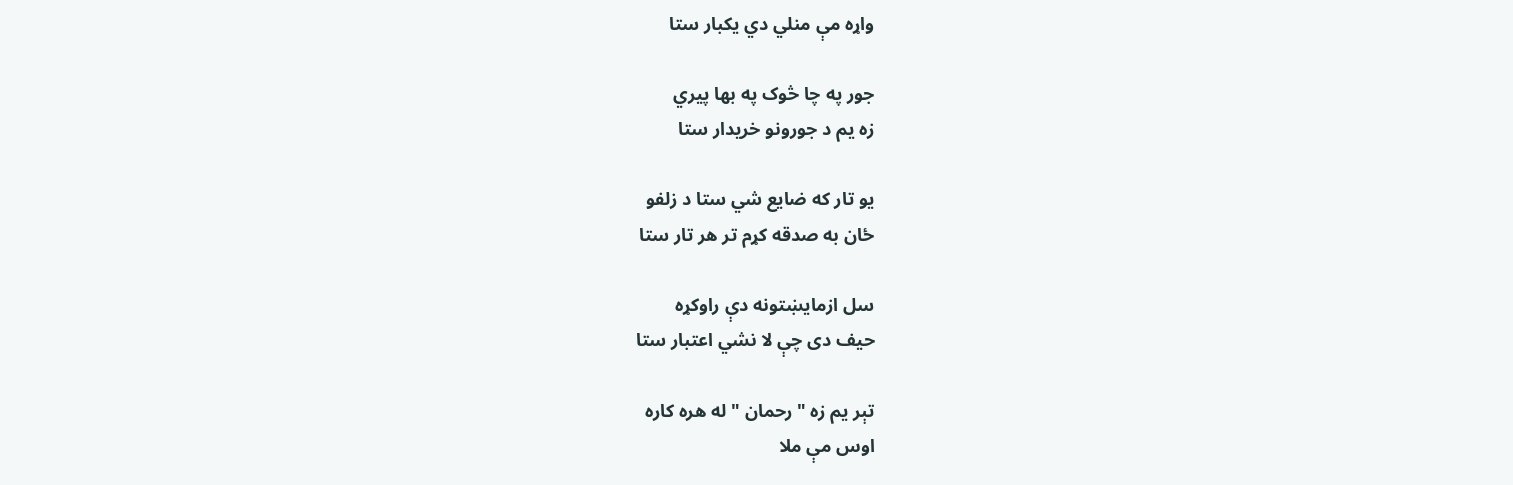واړه مې منلي دي يکبار ستا

جور په چا څوک په بها پيري
زه يم د جورونو خريدار ستا

يو تار که ضايع شي ستا د زلفو
ځان به صدقه کړم تر هر تار ستا

سل ازمايښتونه دې راوکړه
حيف دی چې لا نشي اعتبار ستا

تېر يم زه "رحمان " له هره کاره
اوس مې ملا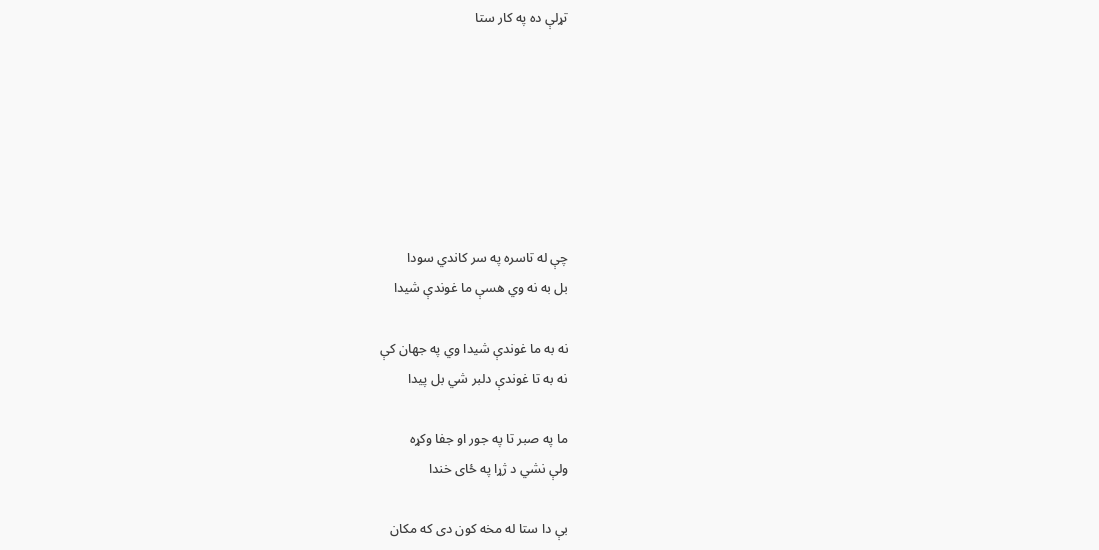تړلې ده په کار ستا







چې له تاسره په سر کاندي سودا
بل به نه وي هسې ما غوندې شيدا

نه به ما غوندې شيدا وي په جهان کې
نه به تا غوندې دلبر شي بل پيدا

ما په صبر تا په جور او جفا وکړه
ولې نشي د ژړا په ځای خندا

بې دا ستا له مخه کون دی که مکان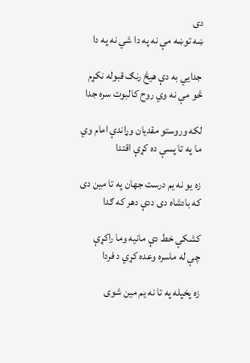دی
ښه توښه مې نه په دا شي نه په دا

جدايي به دې هيڅ رنګ قبوله نکړم
څو مې نه وي روح کالبوت سره جدا

لکه وروستو مقديان وړاندې امام وي
ما په تا پسې ده کړې اقتدا

زه يو نه يم درست جهان په تا مين دی
که بادشاه دی ددې دهر که ګدا

کشکې خط دې مانيه وما راکړې
چې له ماسره وعده کړي د فردا

زه پخپله په تا نه يم مين شوی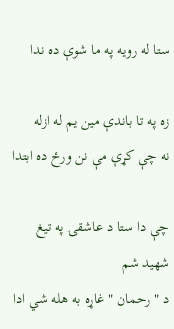ستا له رويه په ما شوې ده ندا

زه په تا باندې مين يم له ازله
نه چې کړې مې نن ورځ ده ابتدا

چې دا ستا د عاشقۍ په تيغ شهيد شم
د " رحمان " غاړه به هله شي ادا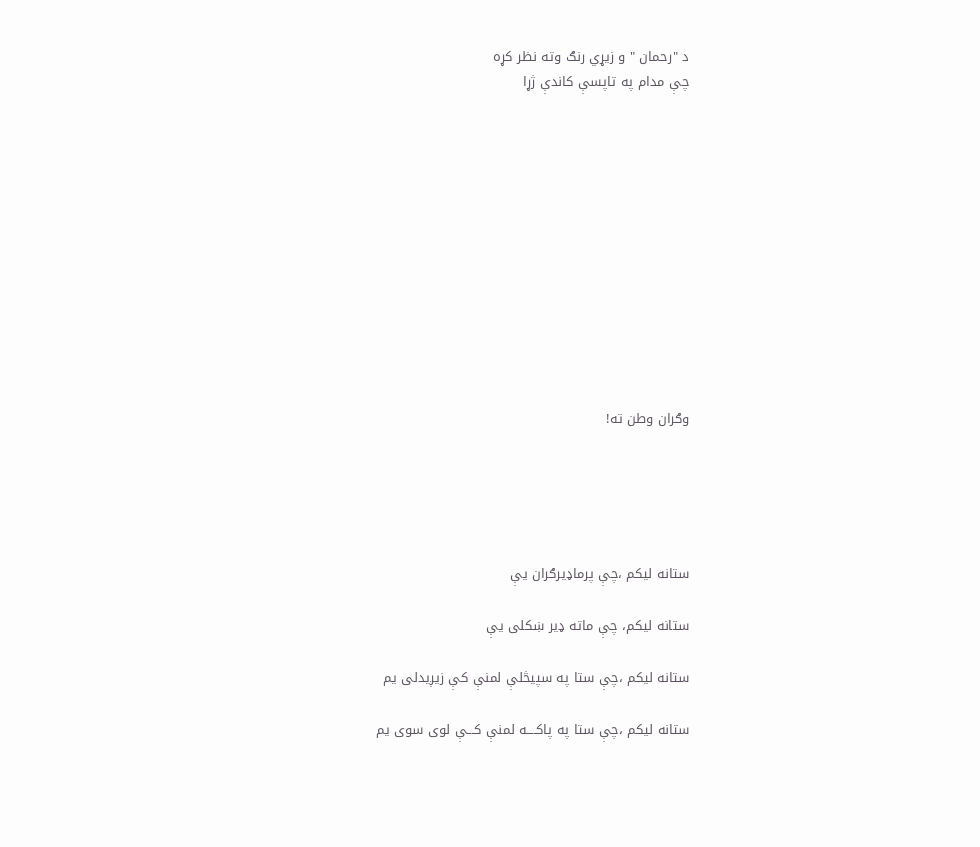د "رحمان " و زيړي رنګ وته نظر کړه
چې مدام په تاپسې کاندې ژړا












وګران وطن ته!





ستانه لیکم ،چې پرماډیرګران یې

ستانه لیکم، چې ماته ډیر ښکلی یې

ستانه لیکم ،چې ستا په سپیڅلې لمنې کې زیږیدلی یم

ستانه لیکم ،چې ستا په پاکــــه لمنې کـــې لوی سوی یم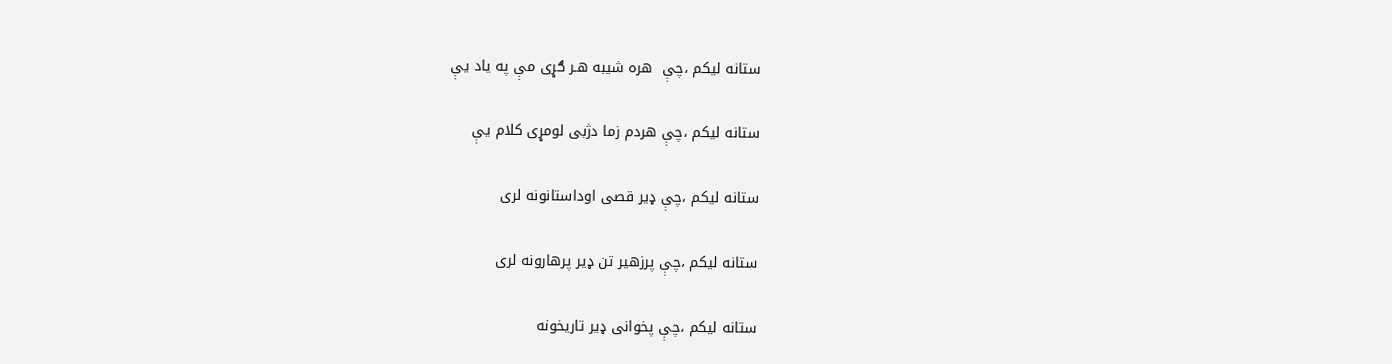ستانه لیکم ،چې  هره شیبه هـر ګړی مې په یاد یې

ستانه لیکم ،چې هردم زما دژبی لومړی کلام یې

ستانه لیکم ،چې ډیر قصی اوداستانونه لری

ستانه لیکم ،چې پرزهیر تن ډیر پرهارونه لری

ستانه لیکم ،چې پخوانی ډیر تاریخونه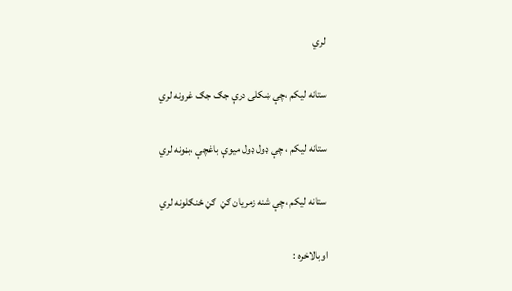لري

ستانه لیکم ،چې ښکلی درې جګ جګ غرونه لري

ستانه لیکم ، چې ډول ډول میوې باغچې ،بڼونه لري

ستانه لیکم ،چې شنه زمریان ګڼ  ګڼ ځنګلونه لري

اوبالاخره :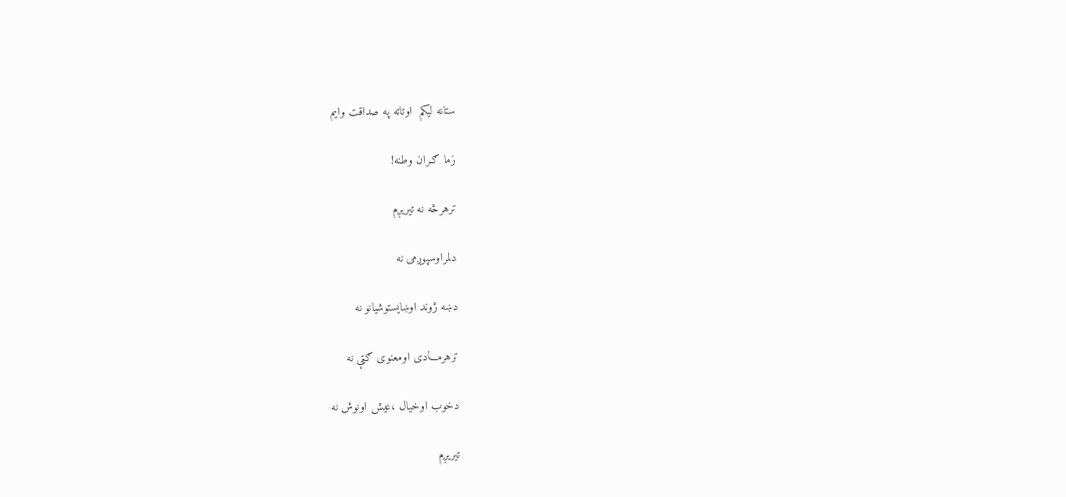ستانه لیکم  اوتاته په صداقت وایم

زما ګـران وطنه!

ترهرڅه نه تیریږم

دلمراوسپوږمی نه

دښه ژوند اوښایستوشیانو نه

ترهرمـــادی اومعنوی ګټې نه

دخوب اوخیال ،عیش اونوش نه

تیریږم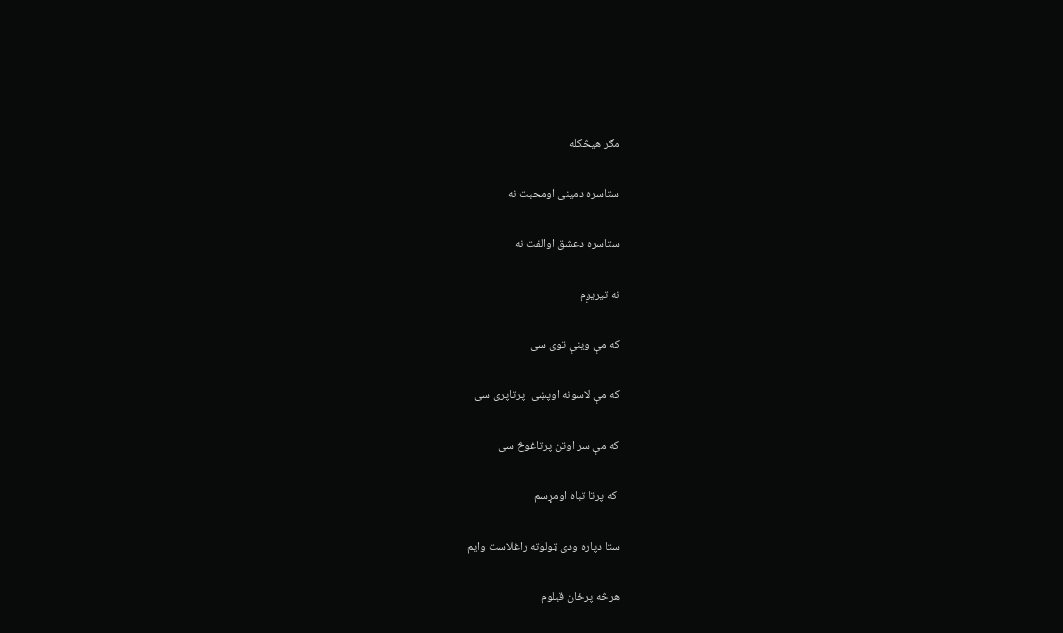مګر هیڅکله

ستاسره دمینی اومحبت نه

ستاسره دعشق اوالفت نه

نه تیریږم

که مې وینې توی سی

که مې لاسونه اوپښی  پرتاپری سی

که مې سر اوتن پرتاغوڅ سی

 که پرتا تباه اومړسم

ستا دپاره ودی ټولوته راغلاست وایم

هرڅه پرځان قبلوم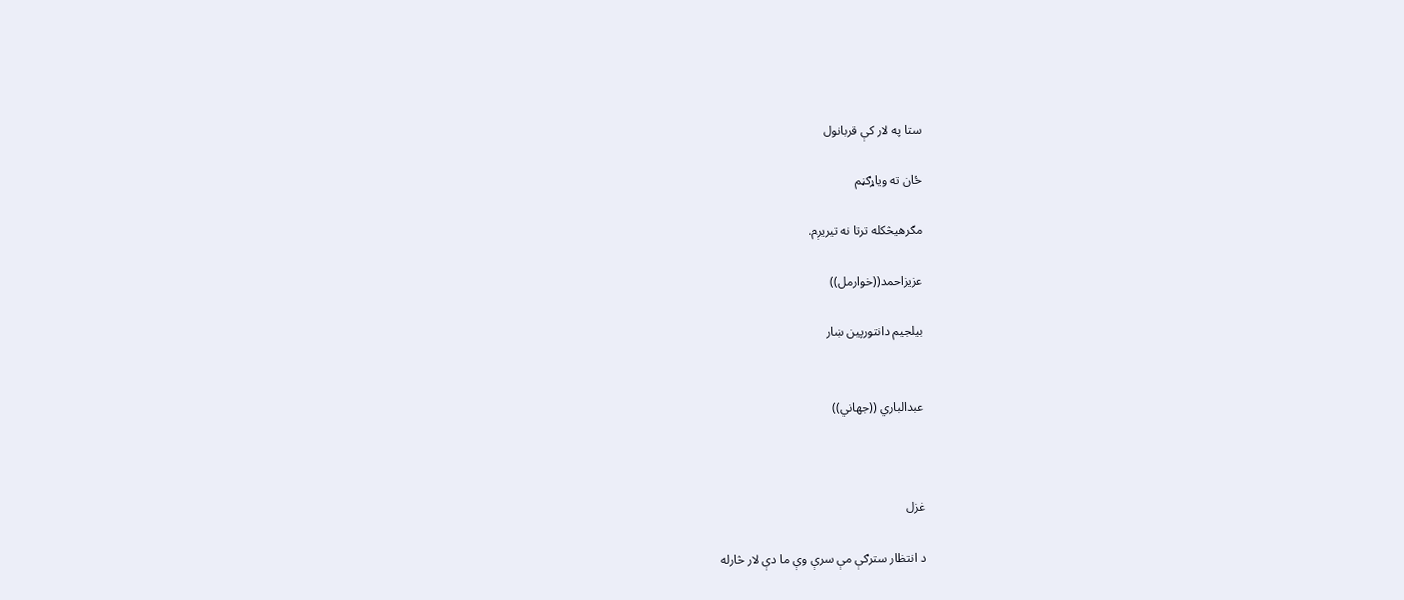ستا په لار کې قربانول

ځان ته ویاړګڼم

مګرهیڅکله ترتا نه تیریږم.

عزیزاحمد((خوارمل))

بیلجیم دانتورپین ښار


عبدالباري ((جهاني))



غزل

د انتظار سترګې مې سرې وې ما دې لار څارله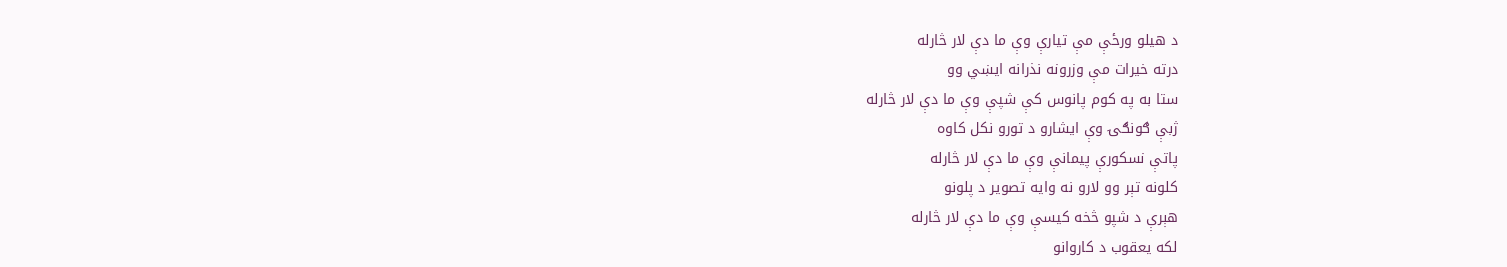د هيلو ورځې مې تيارې وې ما دې لار څارله
درته خيرات مې وزرونه نذرانه ايښي وو
ستا به په کوم پانوس کې شپې وې ما دې لار څارله
ژبې ګونګۍ وې ايشارو د تورو نکل کاوه
پاتې نسکورې پيمانې وې ما دې لار څارله
کلونه تېر وو لارو نه وايه تصوير د پلونو
هېرې د شپو څخه کيسې وې ما دې لار څارله
لکه يعقوب د کاروانو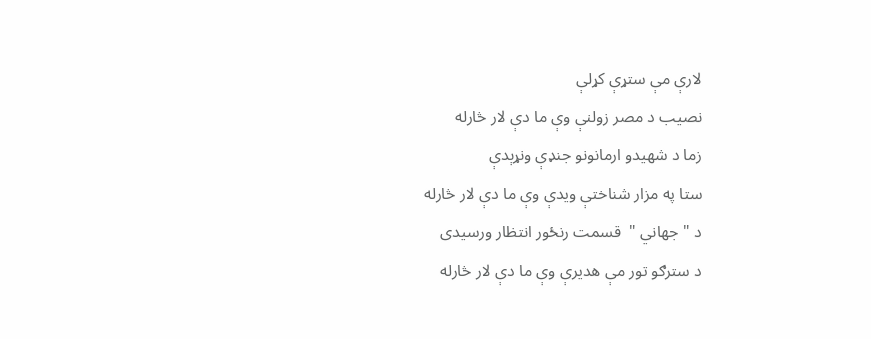لارې مې ستړې کړلې
نصيب د مصر زولنې وې ما دې لار څارله
زما د شهيدو ارمانونو جنډې ونړېدې
ستا په مزار شناختې ويدې وې ما دې لار څارله
د " جهاني "  قسمت رنځور انتظار ورسيدی
د سترګو تور مې هديرې وې ما دې لار څارله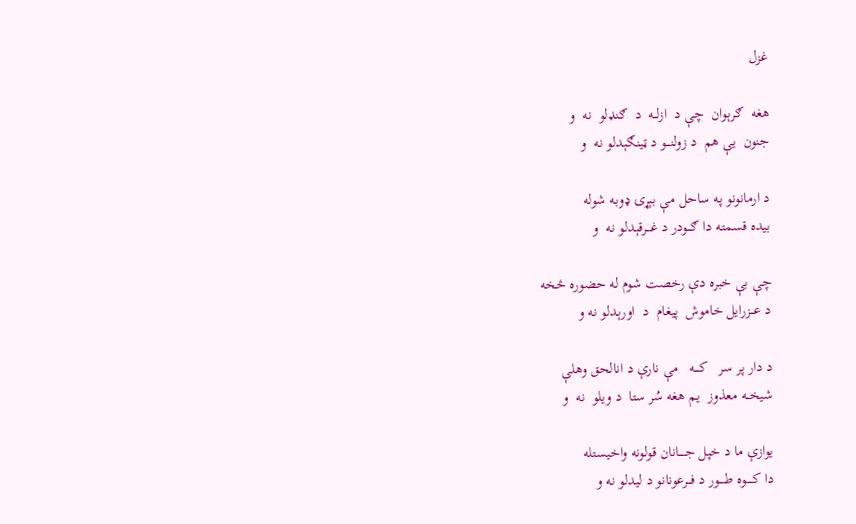غزل

هغه  ګرېوان  چې د  ازلــه  د  ګنډلو  نه  و
جنون  يې هم  د زولنـــو د ټينګېدلو نه  و

د ارمانونو په ساحل مې بېړۍ ډوبه شوله
بيده قسمته دا ګـــودر د غـــرقېدلو نه  و

چې بې خبره دې رخصت شوم له حضوره څخه
د عـــزرايل خاموش  پيغام  د  اورېدلو نه و

د دار پر سر   کـــه   مې نارې د انالحق وهلې
شيخــه معذوز  يم هغه سُر ستا  د ويلو  نه  و

يوازې ما د خپل جـــــانان قولونه واخيستله
دا کـــــوه طــــور د فـــرعونانو د ليدلو نه و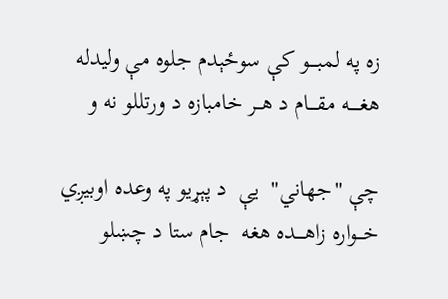زه په لمبــــو کې سوځېدم جلوه مې وليدله
هغـــــه مقــــام د هـــر خامبازه د ورتللو نه و

چې "جهاني"  يې  د پېړيو په وعده اوبيږي
خـــواره زاهــــده هغه  جام ستا د چښلو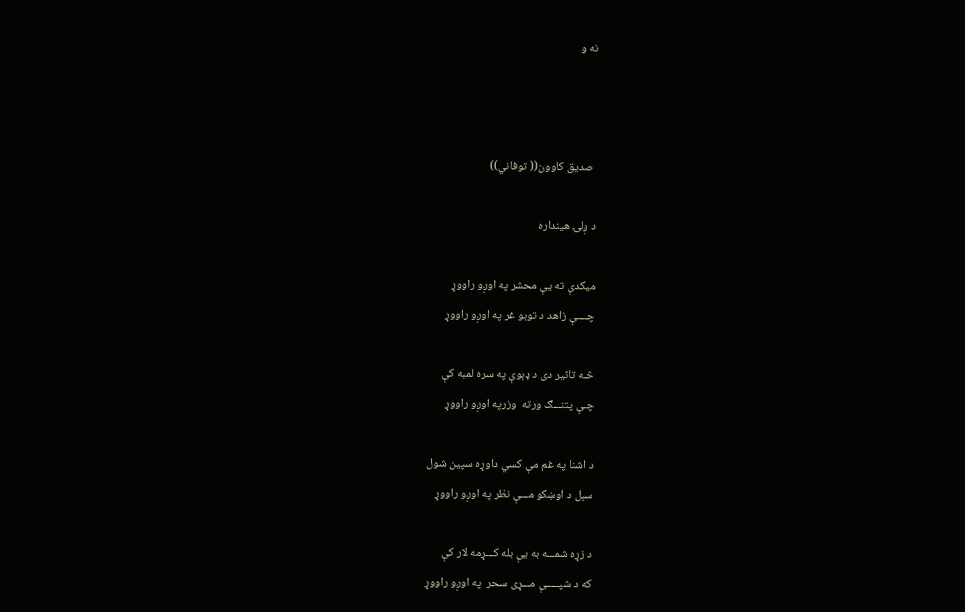نه و



 صديق کاوون(( توفاني))

د ږلۍ هينداره

ميکدې ته يې محشر په اوږو راووړ
چــــې زاهد د توبو غر په اوږو راووړ

څـه تاثير دی د ډېوې په سره لمبه کې
چـې پتنـــګ ورته  وزرپه اوږو راووړ

د اشنا په غم مې کسي داوړه سپين شول
سېل د اوښکو مـــې نظر په اوږو راووړ

د زړه شمـــه به يې بله کـــړمه لار کې
که د شپـــــې مـــړی سحر  په اوږو راووړ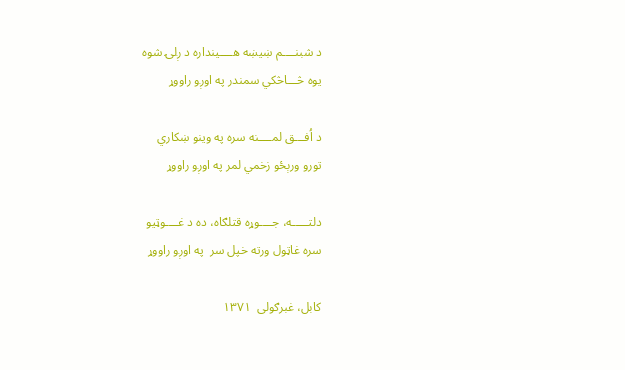د شبنــــم ښيښه هــــينداره د ږلۍ شوه
يوه څـــاڅکي سمندر په اوږو راووړ

د اُفـــق لمــــنه سره په وينو ښکاري
تورو ورېځو زخمي لمر په اوږو راووړ

دلتـــــه، جــــوړه قتلګاه، ده د غــــوټيو
سره غاټول ورته خپل سر  په اوږو راووړ

کابل، غبرګولی  ۱۳۷۱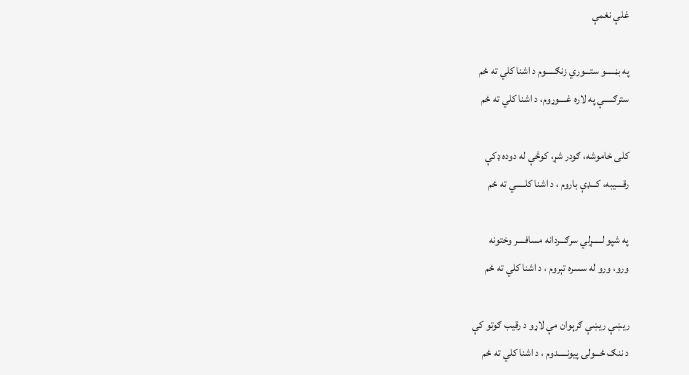غلې نغمې

په بڼـــــو ستـــوري زنګـــــوم د اشنا کلي ته ځم
سترګـــــې په لاره غــــوړوم، د اشنا کلي ته ځم

کلی خاموشه، ګودر شړ، کوڅې له دوده ډکې
رقــــيبه، کـــډې باروم ، د اشنا کلـــــي ته ځم

په شپو لـــــړلي سرګـــردانه مسافــــر وختونه
ورو، ورو له سسره تېروم ، د اشنا کلي ته ځم

ريښې ريښې ګرېوان مې لاړو د رقيب ګوتو کې
د ننګ ځـــولۍ پيونـــــدوم ، د اشنا کلي ته ځم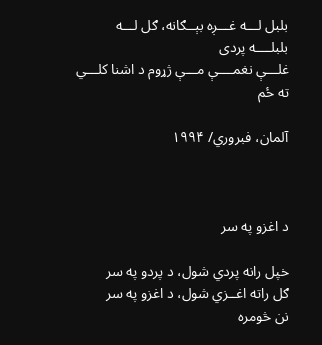بلبل لـــه غـــږه بېــګانه، ګل لـــه بلبلــــه پردی
غلـــې نغمــــې مـــې ژړوم د اشنا کلـــي ته ځم

آلمان، فبروري/ ۱۹۹۴



د اغزو په سر

خپل رانه پردي شول، د پردو په سر
ګل راته اغــزي شول، د اغزو په سر
نن څومره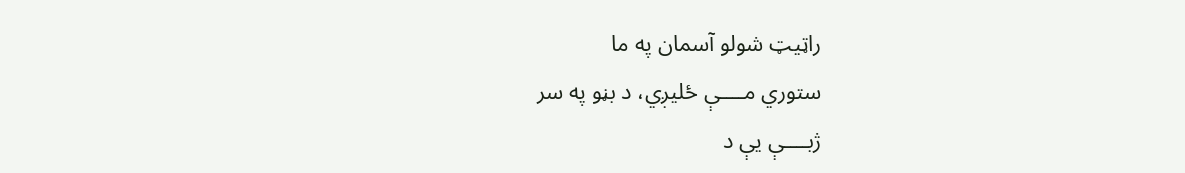راټيټ شولو آسمان په ما
ستوري مــــې ځليږي، د بڼو په سر
ژبــــې يې د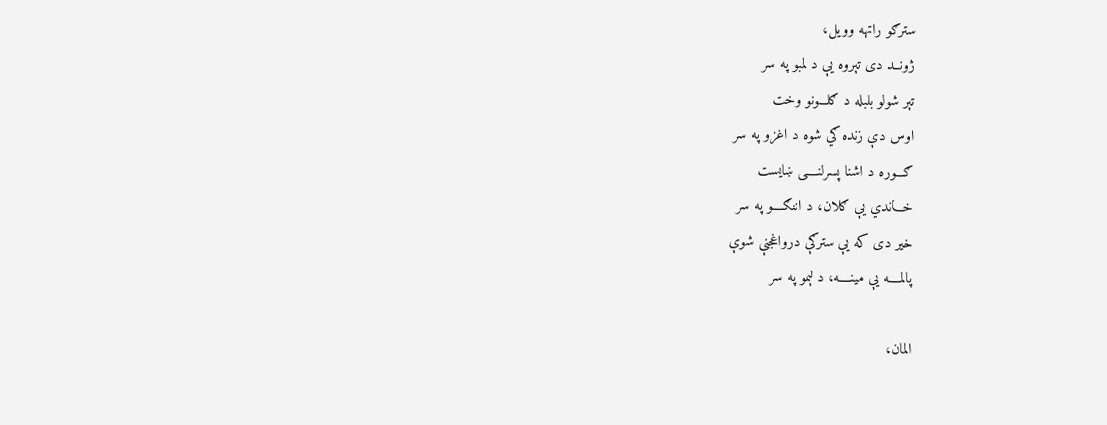سترګو راتهه وويل،
ژونــد دی تېروه يې د لمبو په سر
تېر شولو بلبله د ګلـــونو وخت
اوس دې زنده ګي شوه د اغزو په سر
ګـــوره د اشنا پسرلنــــی ښايست
خـــاندي يې ګلان، د اننګــــو په سر
خير دی که يې سترګې درواغجنې شوې
پالمــــه يې مينــــه، د لېمو په سر

المان،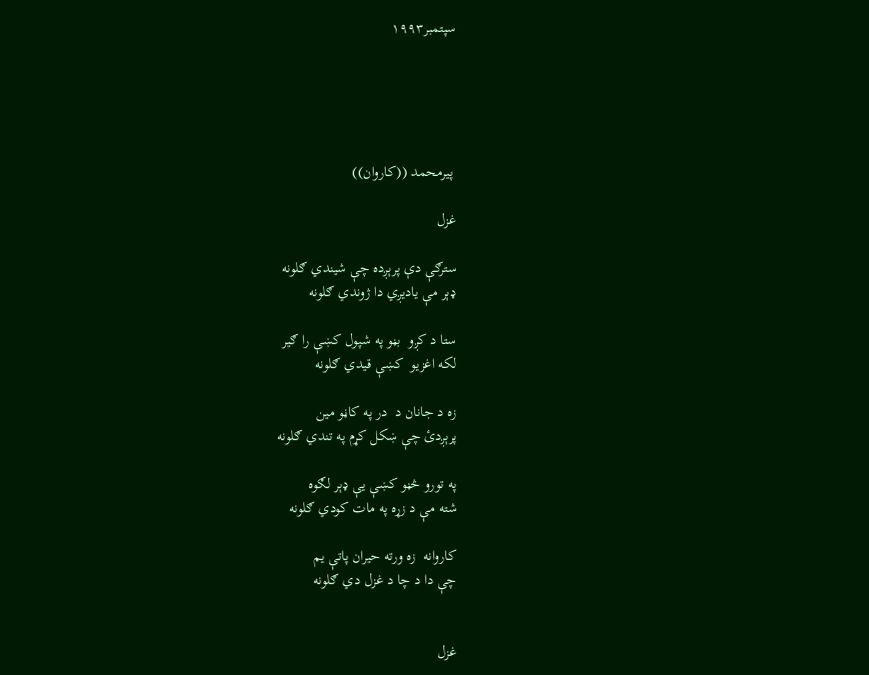سپتمبر۱۹۹۳





 پيرمحمد ((کاروان))

غزل

سترګې دې پرېږده چې شیندي ګلونه
ډېر مې یادیږي دا ژوندي ګلونه

ستا د کږو  بڼو په شپول کښې را ګیر
لکه اغزیو  کښې قیدي ګلونه

زه د جانان د  در په کاڼو مین
پرېږدئ چې ښکل کړم په تندي ګلونه

په تورو څڼو کښې یې ډېر لګوه
شته مې د زړه په مات کودي ګلونه

کاروانه  زه ورته حیران پاتې یم
چې دا د چا د غزل دي ګلونه


غزل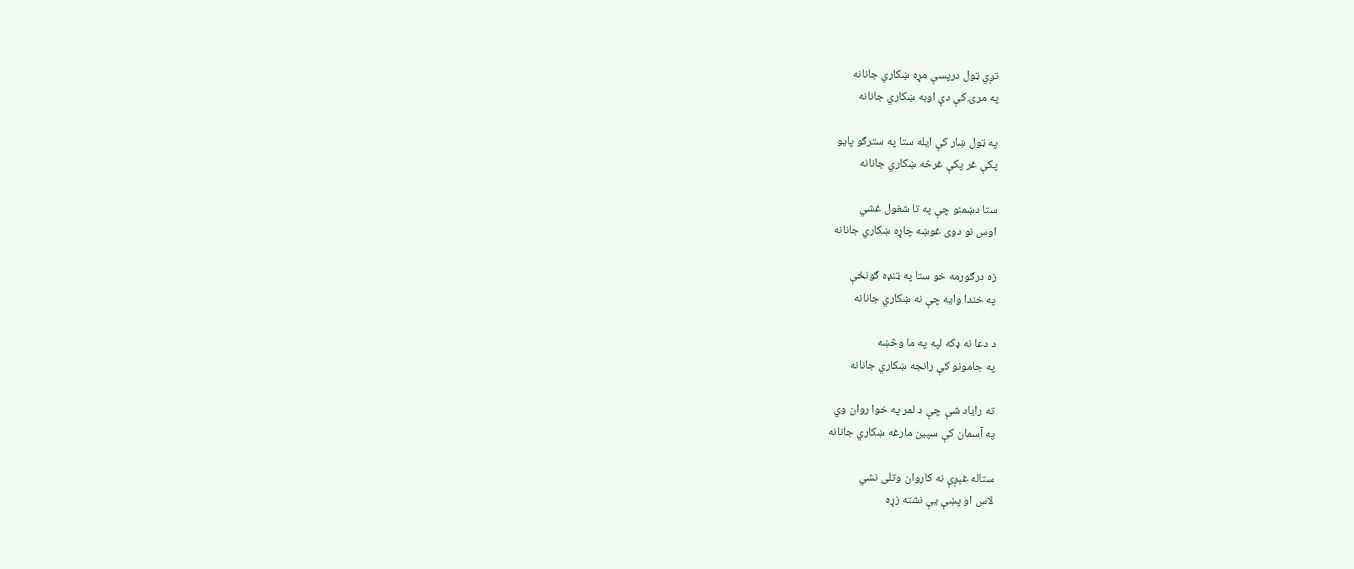تږي ټول درپسې مړه ښکاري جانانه
په مرۍ کې دې اوبه ښکاري جانانه

په ټول ښار کې ايله ستا په سترګو پايو
پکې غر پکې غرڅه ښکاري جانانه

ستا دښمنو چې په تا شغول غشي
اوس نو دوی غوښه چاړه ښکاري جانانه

زه درګورمه خو ستا په ټنډه ګونځې
په خندا وايه چې نه ښکاري جانانه

د دعا نه ډکه لپه په ما وڅښه
په جامونو کې رانجه ښکاري جانانه

ته راياد شې چې د لمر په خوا روان وي
په آسمان کې سپين مارغه ښکاري جانانه

ستاله غېږې نه کاروان وتلی نشي
لاس او پښې يې نشته زړه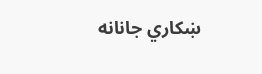ښکاري جانانه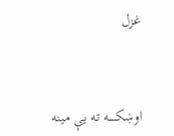غزل



اوښکـــــه ته يې مينه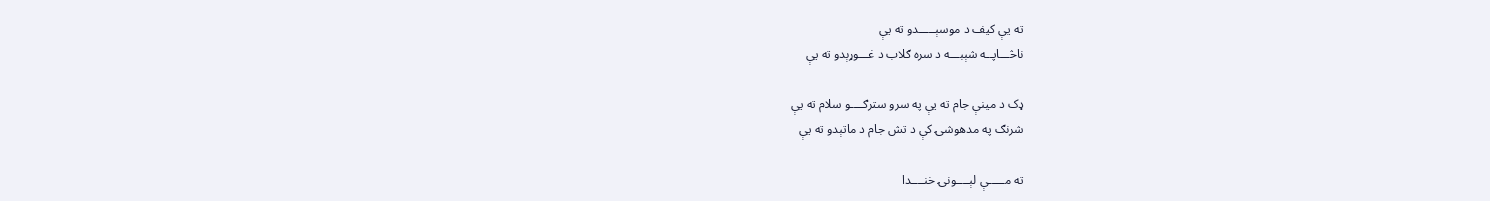ته يې کيف د موسېـــــدو ته يې
ناڅـــاپــه شېبـــه د سره ګلاب د غـــوړېدو ته يې

ډک د مينې جام ته يې په سرو سترګــــو سلام ته يې
شرنګ په مدهوشۍ کې د تش جام د ماتېدو ته يې

ته مـــــې لېــــونۍ خنــــدا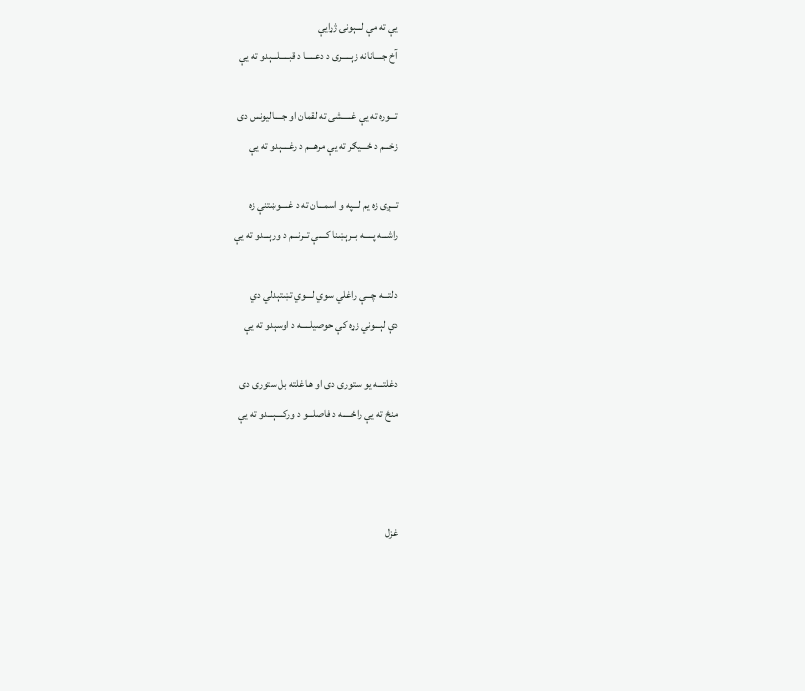يې ته مې لـــېونۍ ژړایې
آخ جــــانانه زېـــــری د دعـــــا د قبـــــلـــېدو ته يې

تـــوره ته يې غـــــشی ته لقمان او جــــاليونس دی
زخـــم د ځـــيګر ته يې مرهـــم د رغــــېدو ته يې

تـــږی زه يم لـــپه و اسمـــان ته د غــــوښتنې زه
راشـــه پـــــه بــرېښنا کــــې تــرنـــم د ورېـــدو ته يې

دلتـــه چـــې راغلي سوي لـــوي تښتېدلي دي
دې لېـــوني زړه کې حوصيلـــــه د اوسېدو ته يې

دغلتـــه يو ستوری دی او هـاغلته بل ستوری دی
منځ ته يې راځـــــه د فاصلـــو د ورکــــېـــدو ته يې



غزل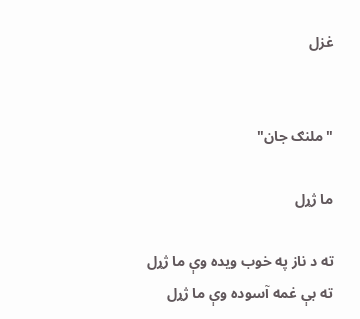غزل


"ملنګ جان"

ما ژړل

ته د ناز په خوب ويده وې ما ژړل
ته بې غمه آسوده وې ما ژړل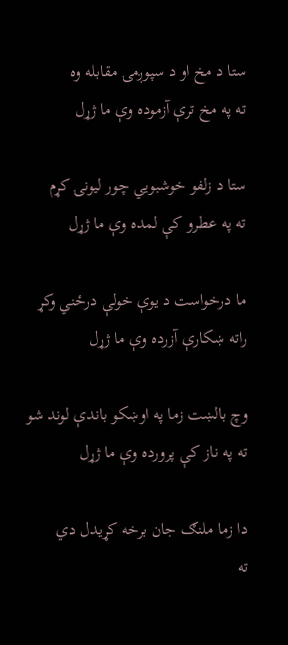ستا د مخ او د سپوږمۍ مقابله وه
ته په مخ ترې آزموده وې ما ژړل

ستا د زلفو خوشبويي چور ليونۍ کړم
ته په عطرو کې لمده وې ما ژړل

ما درخواست د يوې خولې درځني وکړ
راته ښکارې آزرده وې ما ژړل

وچ بالښت زما په اوښکو باندې لوند شو
ته په ناز کې پرورده وې ما ژړل

دا زما ملنګ جان برخه کړيدل دي
ته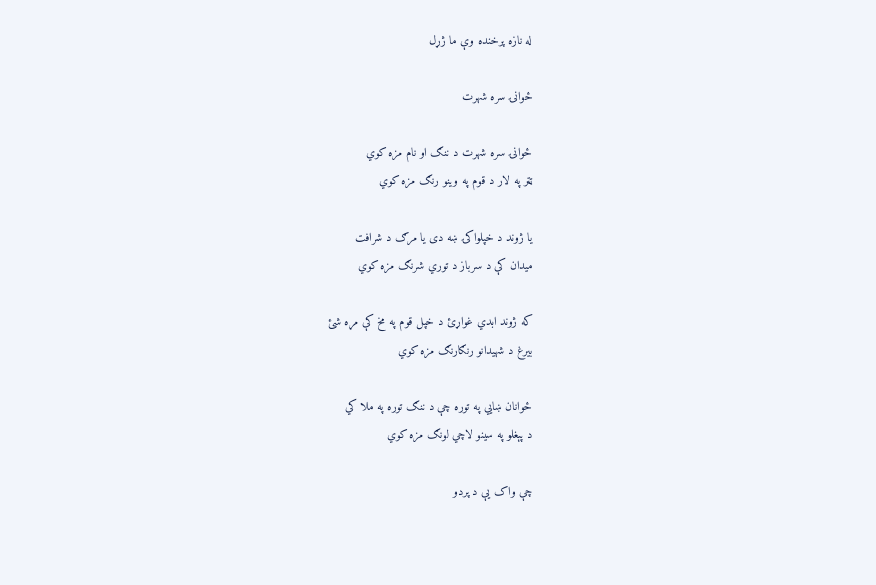له نازه پرخنده وې ما ژړل

ځوانۍ سره شهرت

ځوانۍ سره شهرت د ننګ او نام مزه کوي
ټټر په لار د قوم په وينو رنګ مزه کوي

يا ژوند د خپلواکۍ ښه دی يا مرګ د شرافت
ميدان کې د سرباز د توري شرنګ مزه کوي

که ژوند ابدي غواړئ د خپل قوم په مخ کې مړه شئ
بيرغ د شهيدانو رنګارنګ مزه کوي

ځوانان ښايي په توره چې د ننګ توره په ملا کي
د پېغلو په سينو لاچي لونګ مزه کوي

چې واک يې د پردو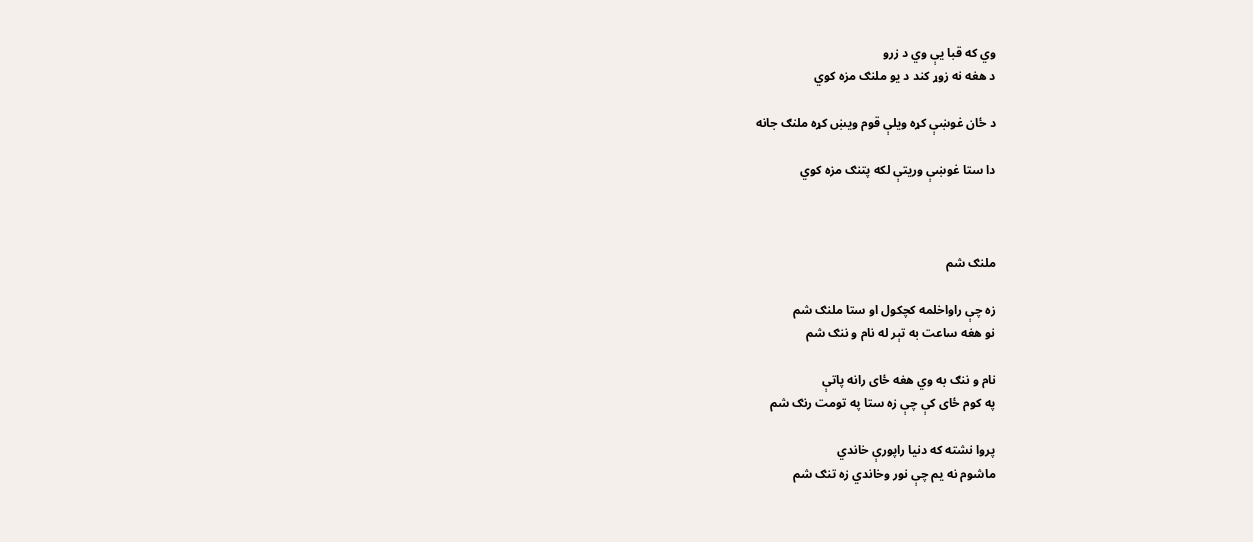وي که قبا يې وي د زرو
د هغه نه زوړ کند د يو ملنګ مزه کوي

د ځان غوښې کړه ويلې قوم ويښ کړه ملنګ جانه

دا ستا غوښې وريتې لکه پتنګ مزه کوي



ملنګ شم

زه چې راواخلمه کچکول او ستا ملنګ شم
نو هغه ساعت به تېر له نام و ننګ شم

نام و ننګ به وي هغه ځای رانه پاتې
په کوم ځای کې چې زه ستا په تومت رنګ شم

پروا نشته که دنيا راپورې خاندي
ماشوم نه يم چې نور وخاندي زه تنګ شم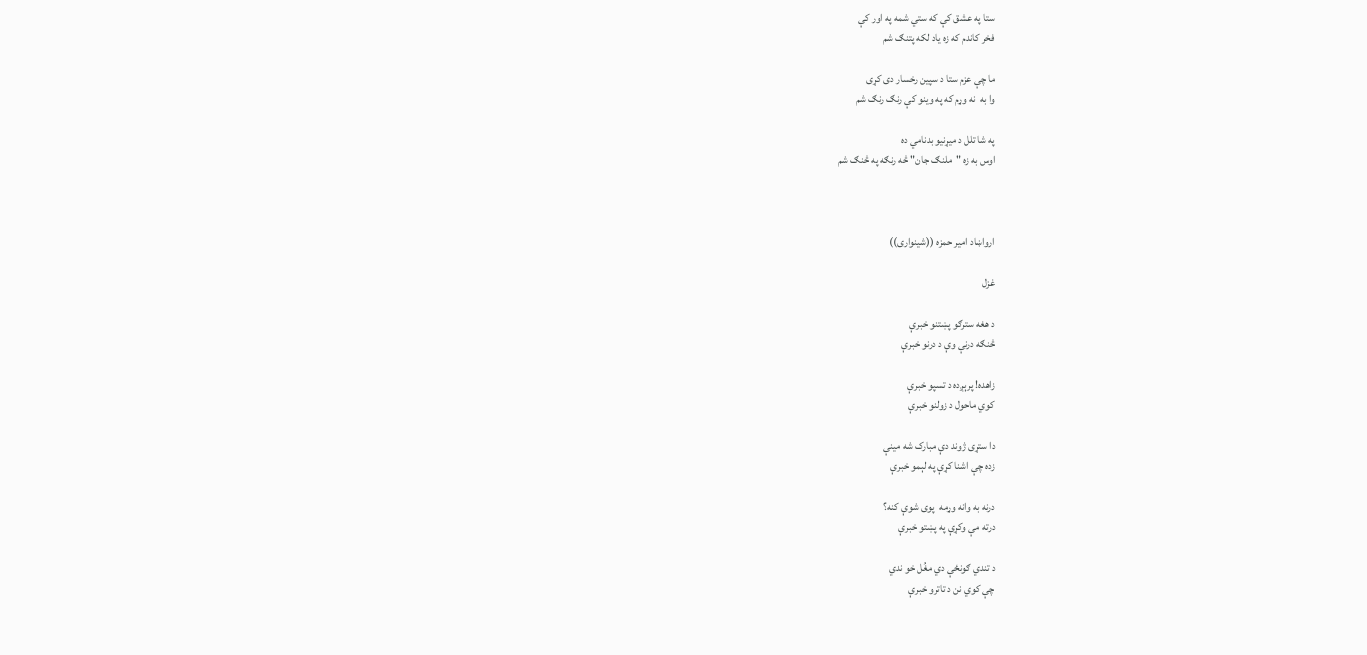ستا په عشق کې که ستي شمه په اور کې
فخر کاندم که زه ياد لکه پتنګ شم

ما چې عزم ستا د سپين رخسار دی کړی
وا به  نه وړم که په وينو کې رنګ رنګ شم

په شا تلل د ميړنيو بدنامي ده
اوس به زه "ملنګ جان" څه رنګه په څنګ شم



ارواښاد امير حمزه ((شينواری))

غزل

د هغه سترګو پښتنو خبرې
څنګه درنې وې د درنو خبرې

زاهده! پرېږده د تسپو خبرې
کوي ماحول د زولنو خبرې

دا ستړی ژوند دې مبارک شه مينې
زده چې اشنا کړې په لېمو خبرې

درنه به وانه وړمه  پوی شوې کنه؟
درته مې وکړې په پښتو خبرې

د تندي ګونځې دي مغُل خو ندي
چې کوي نن د تاترو خبرې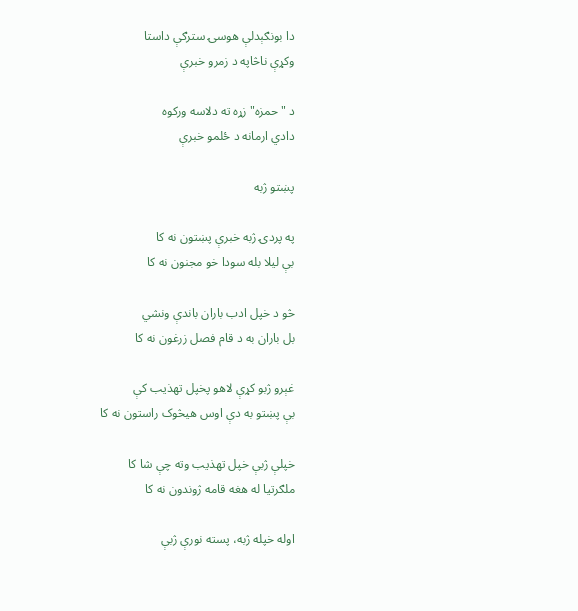دا بونګېدلې هوسۍ سترګې داستا
وکړې ناڅاپه د زمرو خبرې

د "حمزه" زړه ته دلاسه ورکوه
دادي ارمانه د ځلمو خبرې

پښتو ژبه

په پردۍ ژبه خبرې پښتون نه کا
بې ليلا بله سودا خو مجنون نه کا

څو د خپل ادب باران باندې ونشي
بل باران به د قام فصل زرغون نه کا

غېرو ژبو کړې لاهو پخپل تهذيب کې
بې پښتو به دې اوس هيڅوک راستون نه کا

خپلې ژبې خپل تهذيب وته چې شا کا
ملګرتيا له هغه قامه ژوندون نه کا

اوله خپله ژبه، پسته نورې ژبې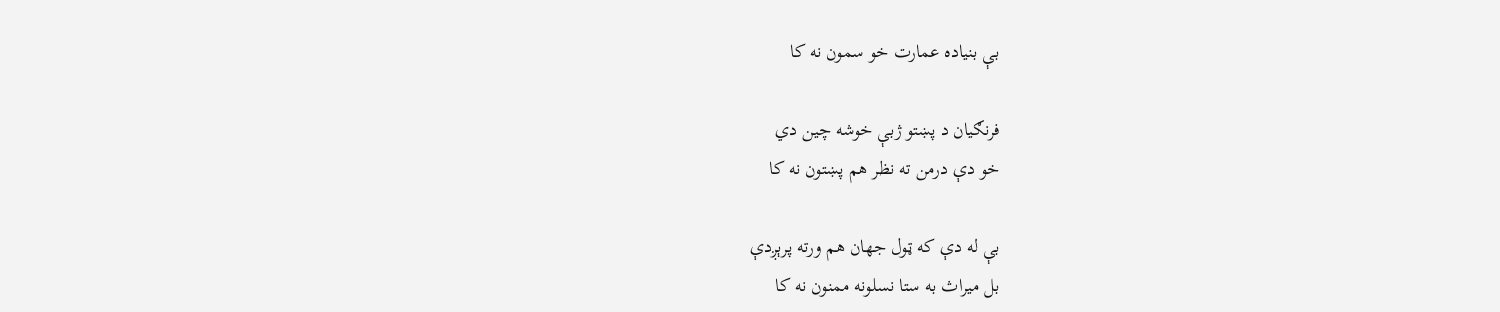بې بنياده عمارت خو سمون نه کا

فرنګيان د پښتو ژبې خوشه چين دي
خو دې درمن ته نظر هم پښتون نه کا

بې له دې که ټول جهان هم ورته پرېږدې
بل ميراث به ستا نسلونه ممنون نه کا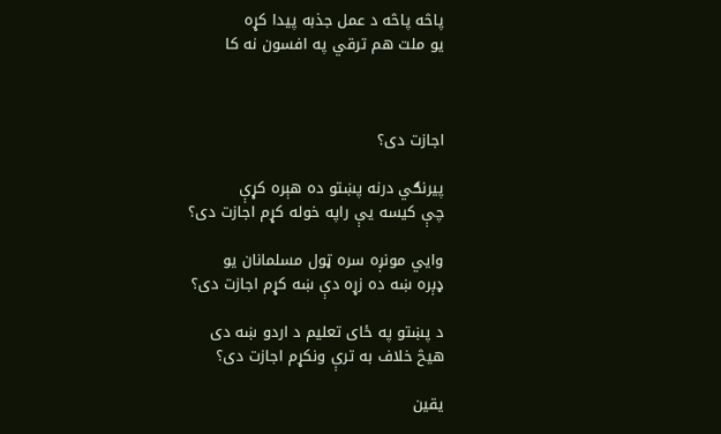پاڅه پاڅه د عمل جذبه پيدا کړه
يو ملت هم ترقي په افسون نه کا



اجازت دی؟

پيرنګي درنه پښتو ده هېره کړې
چې کيسه يې راپه خوله کړم اجازت دی؟

وايي مونږه سره ټول مسلمانان يو
ډېره ښه ده زړه دې ښه کړم اجازت دی؟

د پښتو په ځای تعليم د اردو ښه دی
هيڅ خلاف به ترې ونکړم اجازت دی؟

يقين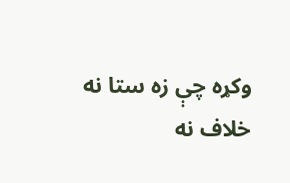وکړه چې زه ستا نه خلاف نه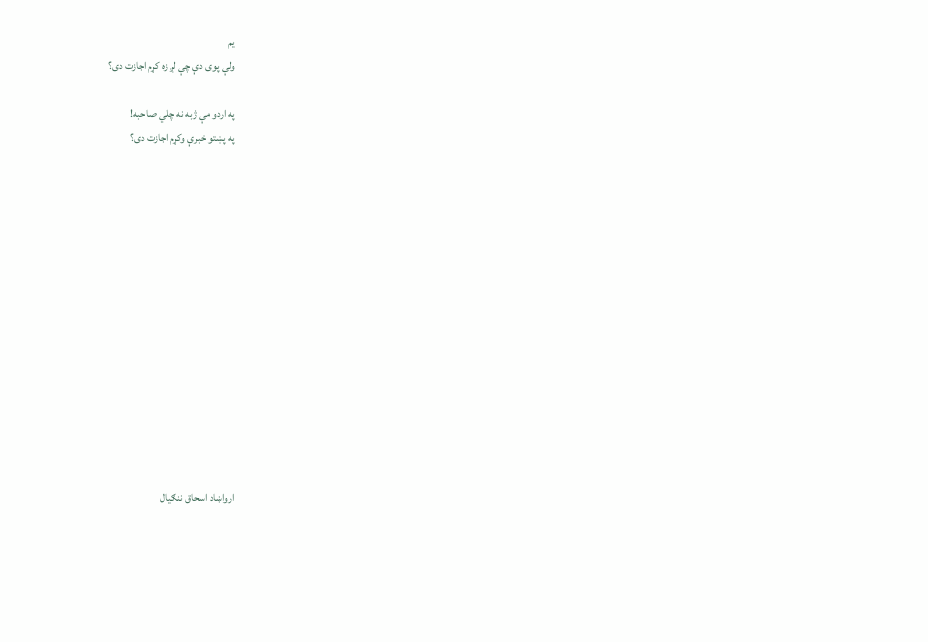يم
ولې پوی دې چې لږ زه کړم اجازت دی؟

په اردو مې ژبه نه چلي صاحبه!
په پښتو خبرې وکړم اجازت دی؟














ارواښاد اسحاق ننګيال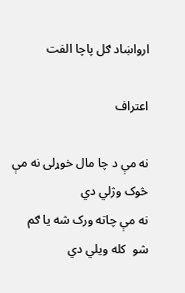ارواښاد ګل پاچا الفت

اعتراف

نه مې د چا مال خوړلی نه مې څوک وژلي دي
نه مې چاته ورک شه يا ګم شو  کله ويلي دي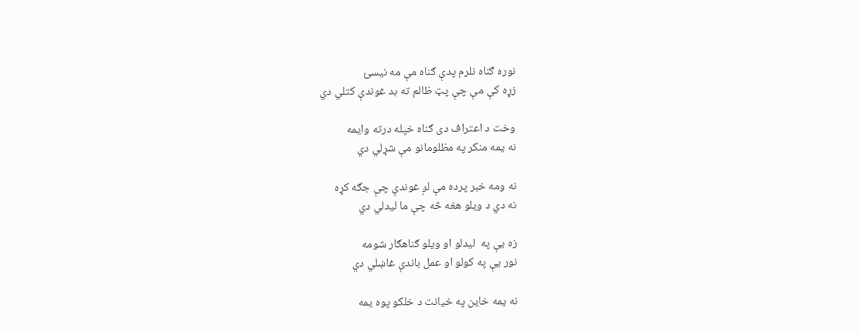نوره ګناه نلرم پدې ګناه مې مه نيسئ
زړه کې مې چې پټ ظالم ته بد غوندې کتلي دي

وخت د اعتراف دی ګناه خپله درته وايمه
نه يمه منکر په مظلومانو مې شړلي دي

نه ومه خبر پرده مې لږ غوندې چې جګه کړه
نه دي د ويلو هغه څه چې ما ليدلي دي

زه يې په  ليدلو او ويلو ګناهګار شومه
نور يې په کولو او عمل باندې غاښلي دي

نه يمه خاين په خيانت د خلکو پوه يمه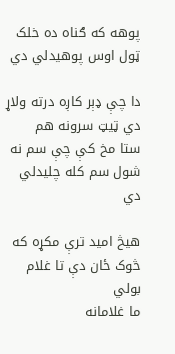پوهه که ګناه ده خلک ټول اوس پوهيدلي دي

دا چې ډېر کاږه درته ولاړ دي ټيټ سرونه هم
ستا مخ کې چې سم نه شول سم کله چليدلي دي

هيڅ اميد ترې مکړه که څوک ځان دې تا غلام بولي
ما غلامانه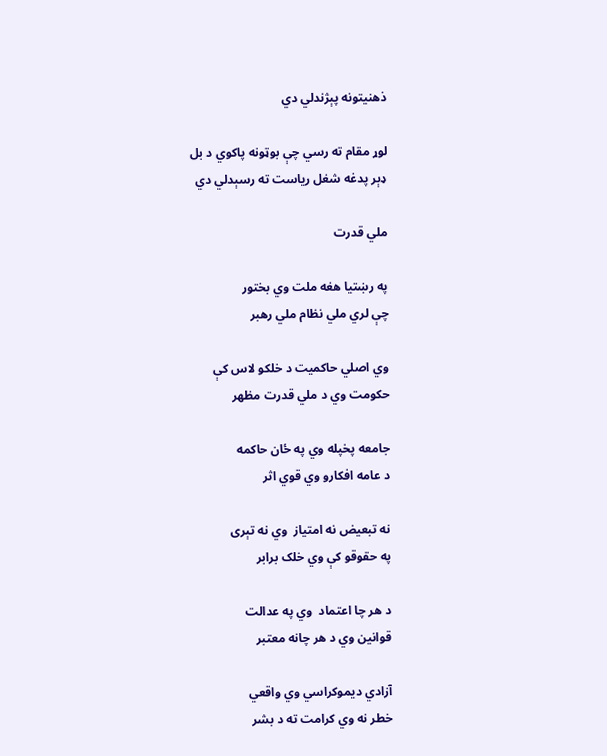ذهنيتونه پېژندلي دي

لوړ مقام ته رسي چې بوټونه پاکوي د بل
ډېر پدغه شغل رياست ته رسېدلي دي

ملي قدرت

په رښتيا هغه ملت وي بختور
چې لري ملي نظام ملي رهبر

وي اصلي حاکميت د خلکو لاس کې
حکومت وي د ملي قدرت مظهر

جامعه پخپله وي په ځان حاکمه
د عامه افکارو وي قوي اثر

نه تبعيض نه امتياز  وي نه تېری
په حقوقو کې وي خلک برابر

د هر چا اعتماد  وي په عدالت
قوانين وي د هر چانه معتبر

آزادي ديموکراسي وي واقعي
خطر نه وي کرامت ته د بشر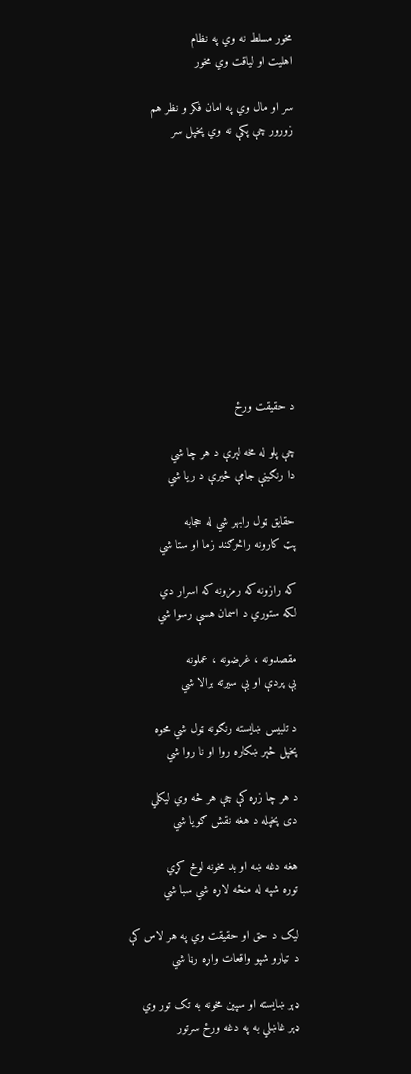مخور مسلط نه وي په نظام
اهليت او لياقت وي مخور

سر او مال وي په امان فکر و نظر هم
زورور چې پکې نه وي پخپل سر











د حقيقت ورځ

چې پلو له مخه لېرې د هر چا شي
دا رنګينې جامې څيرې د ريا شي

حقايق ټول رابهر شي له حجابه
پټ کارونه راڅرګند زما او ستا شي

که رازونه که رمزونه که اسرار دي
لکه ستوري د اسمان هسې رسوا شي

مقصدونه ، غرضونه ، عملونه
بې پردې او بې سيرته برالا شي

د تلبيس ښايسته رنګونه ټول شي محوه
پخپل څېر ښکاره روا او نا روا شي

د هر چا زړه کې چې هر څه وي ليکلي
دی پخپله د هغه نقش ګويا شي

هغه دغه ښه او بد مخونه لوڅ کړي
توره شپه له منځه لاړه شي سبا شي

ليک د حق او حقيقت وي په هر لاس کې
د تيارو شپو واقعات واړه رڼا شي

ډېر ښايسته او سپين مخونه به تک تور وي
ډېر غاښلي به په دغه ورځ سرتور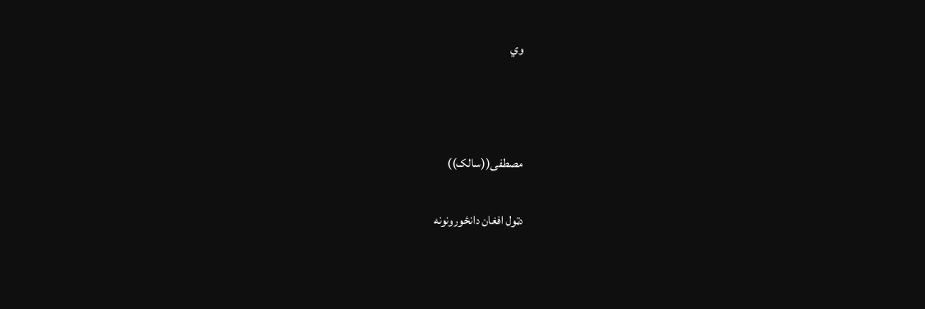وي



مصطفی((سالک))

دټول افغان دانځورونونه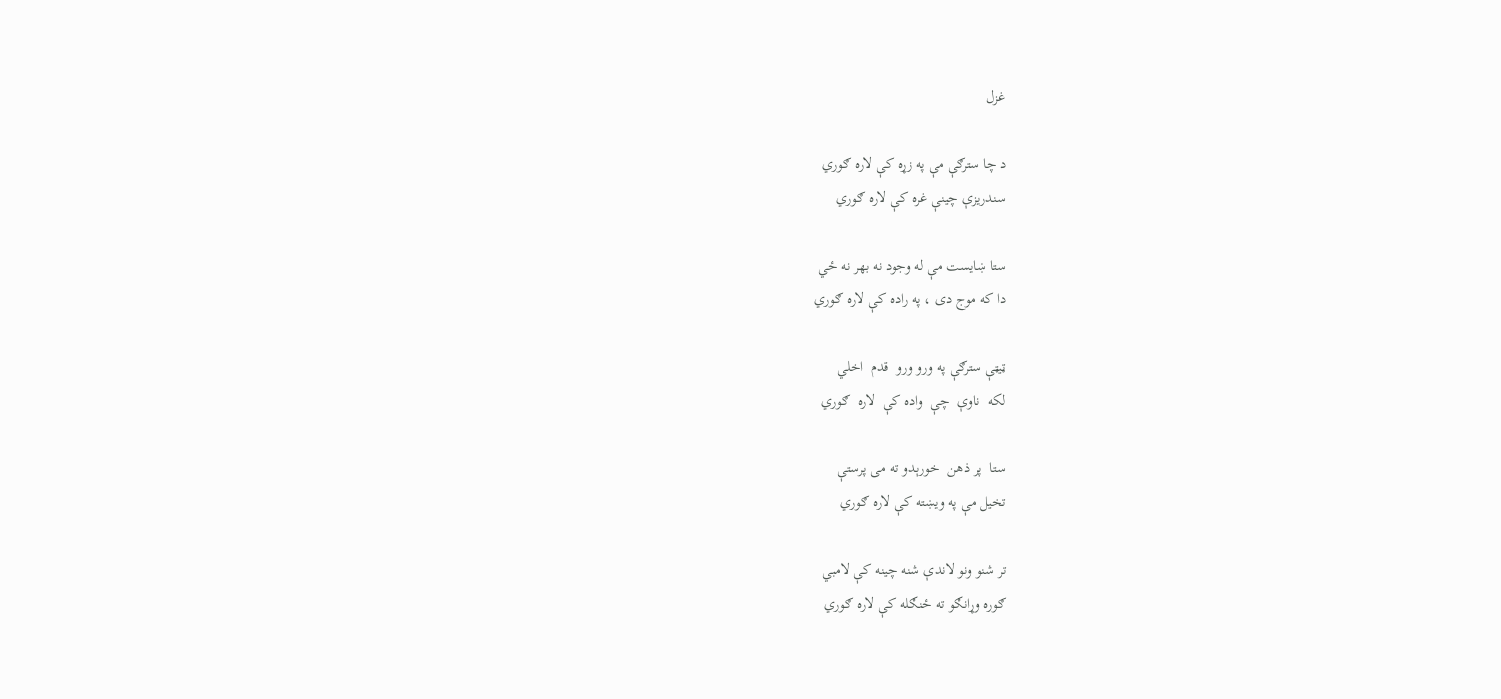غزل

د چا سترګې مې په زړه کې لاره ګوري
سندریزې چینې غره کې لاره ګوري

ستا ښایست مې له وجود نه بهر نه ځي
دا که موج دی ، په راده کې لاره ګوري

ټيټې سترګې په ورو ورو  قدم  اخلي
لکه  ناوې  چې  واده کې  لاره  ګوري

ستا  پر ‌ذهن  خورېدو ته می پرستې
تخیل مې په ویښته کې لاره ګوري

تر شنو ونو لاندې شنه چینه کې لامبي
ګوره وړانګو ته ځنګله کې لاره ګوري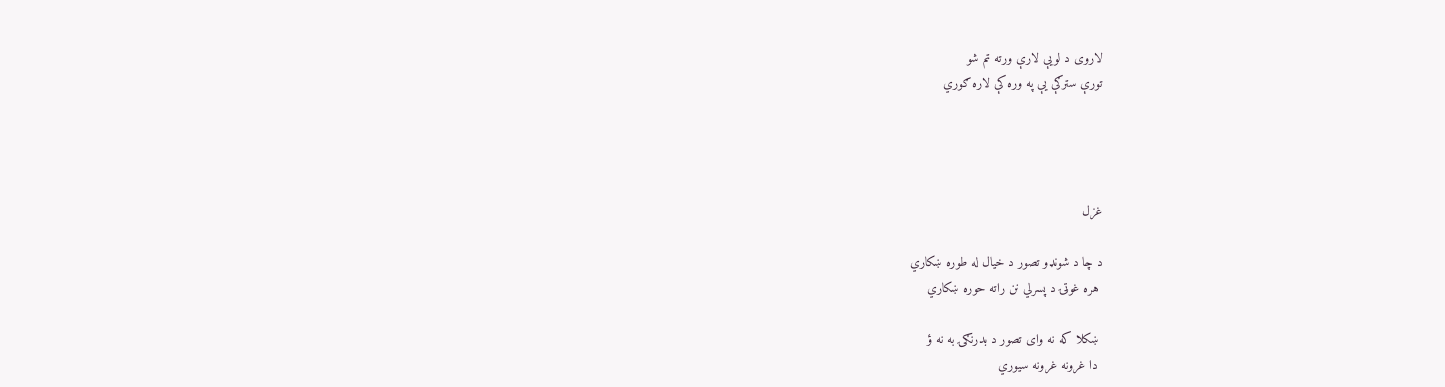لاروی د لویې لارې ورته تم شو
تورې سترګې یې په وره کې لاره ګوري




غزل

د چا د شونډو تصور د خیال له طوره ښکاري
 هره غوټۍ د پسرلي نن راته حوره ښکاري

 ښکلا که نه وای تصور د بدرنګۍ به نه ؤ
 دا غرونه غرونه سیوري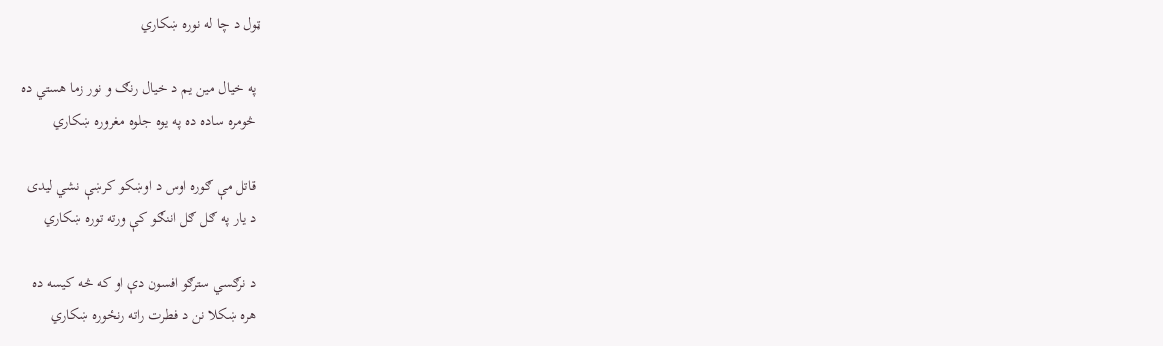ټول د چا له نوره ښکاري

 په خیال مین یم د خیال رنګ و نور زما هستي ده
 څومره ساده ده په یوه جلوه مغروره ښکاري

 قاتل مې ګوره اوس د اوښکو کرښې نشي لیدی
 د یار په ګل ګل اننګو کې ورته توره ښکاري

 د نرګسي سترګو افسون دې او که څه کیسه ده
 هره ښکلا نن د فطرت راته رنځوره ښکاري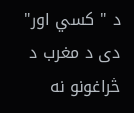د " کسي اور" دی د مغرب د څراغونو نه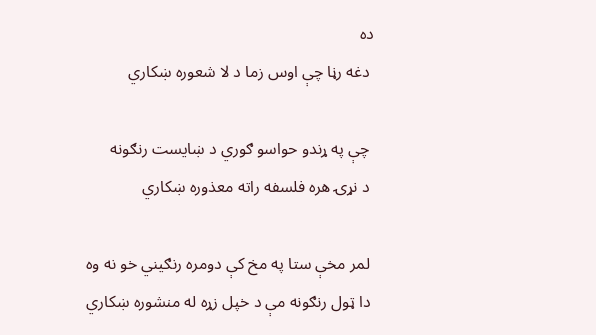ده
 دغه رڼا چې اوس زما د لا شعوره ښکاري

 چې په ړندو حواسو ګوري د ښایست رنګونه
 د نړۍ هره فلسفه راته معذوره ښکاري

 لمر مخې ستا په مخ کې دومره رنګیني خو نه وه
 دا ټول رنګونه مې د خپل زړه له منشوره ښکاري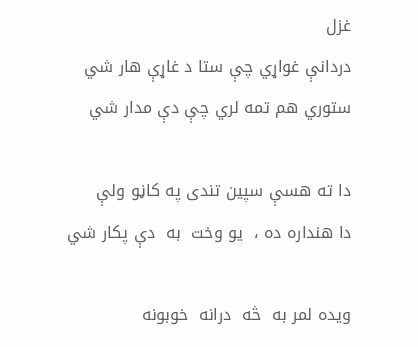غزل
دردانې غواړي چې ستا د غاړې هار شي
ستوري هم تمه لري چې دې مدار شي

دا ته هسې سپین تندی په کاڼو ولې
دا هنداره ده ،  یو وخت  به  دې پکار شي

ویده لمر به  څه  درانه  خوبونه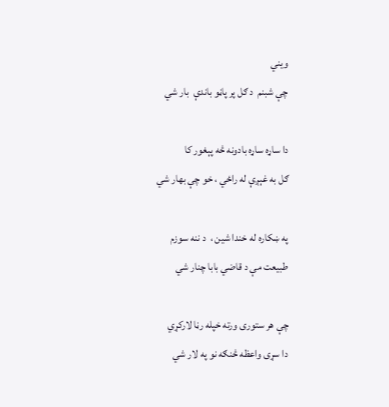ویني
چې شبنم  د ګل پر پاڼو باندې  بار شي

دا ساړه ساړه بادونه څه پېغور کا
ګل به غېږې له راځي ، خو چې بهار شي

په ښکاره له خندا شین ،  د ننه سوزم
طبیعت مې د قاضي بابا چنار شي

چې هر ستوری ورته خپله رڼا لارکړي
دا سړی واعظه څنګه نو په لار شي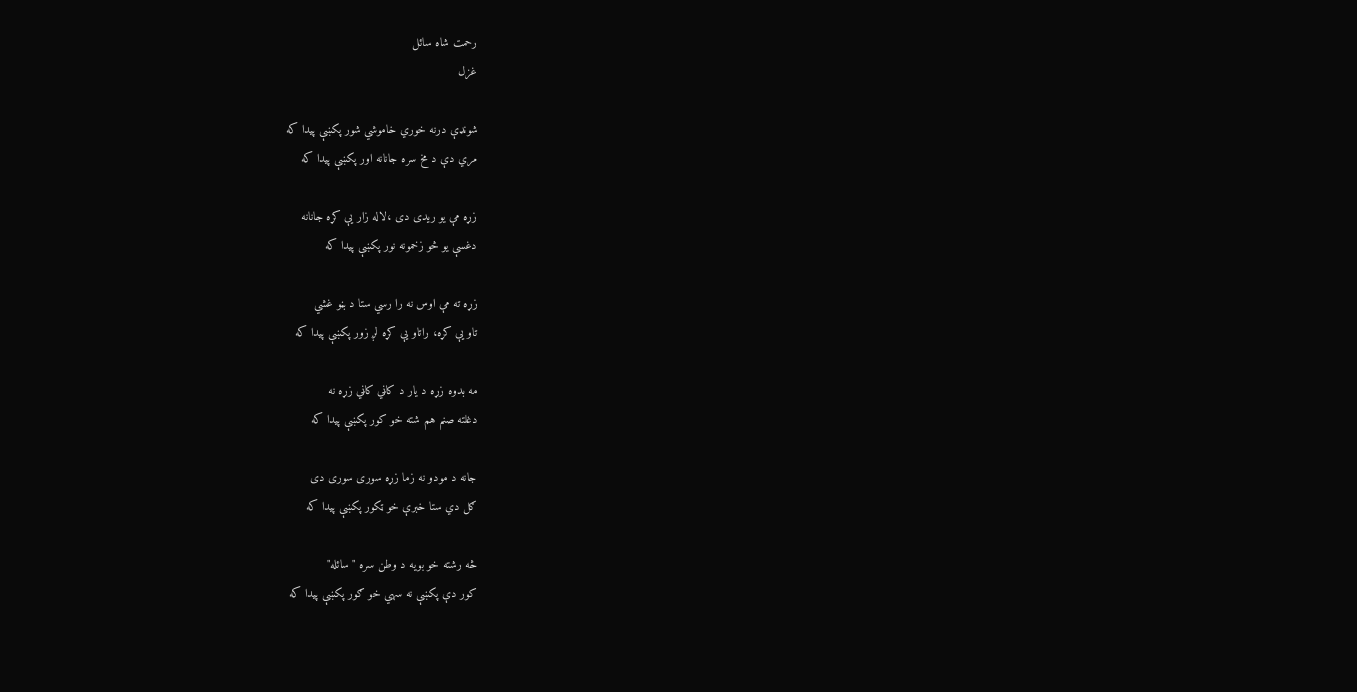رحمت شاه سائل
غزل

شونډې درنه خوري خاموشي شور پکښې پیدا که
مري دې د مخ سره جانانه اور پکښې پیدا که

زړه مې یو ریدی دی ،لاله زار یې کړه جانانه
دغسې یو څو زخمونه نور پکښې پیدا که

زړه ته مې اوس نه را رسي ستا د بڼو غشي
تاو یې کړه، راتاو یې کړه لږ زور پکښې پیدا که

مه بدوه زړه د یار د کاڼي کاڼي زړه نه
دغلته صنم هم شته خو کور پکښې پیدا که

جانه د مودو نه زما زړه سوری سوری دی
ګل دي ستا خبرې خو ټکور پکښې پیدا که

څه رشته خو بویه د وطن سره "سائله"
کور دې پکښې نه سهي خو ګور پکښې پیدا که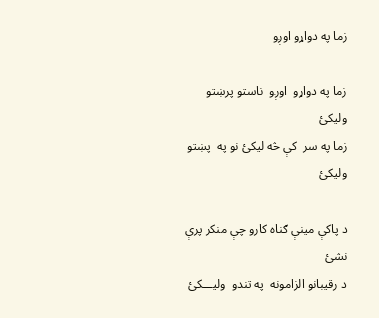زما په دواړو اوږو

زما په دواړو  اوږو  ناستو پرښتو وليکئ
زما په سر  کې څه ليکئ نو په  پښتو وليکئ

د پاکې مينې ګناه کارو چې منکر پرې نشئ
د رقيبانو الزامونه  په تندو  وليـــکئ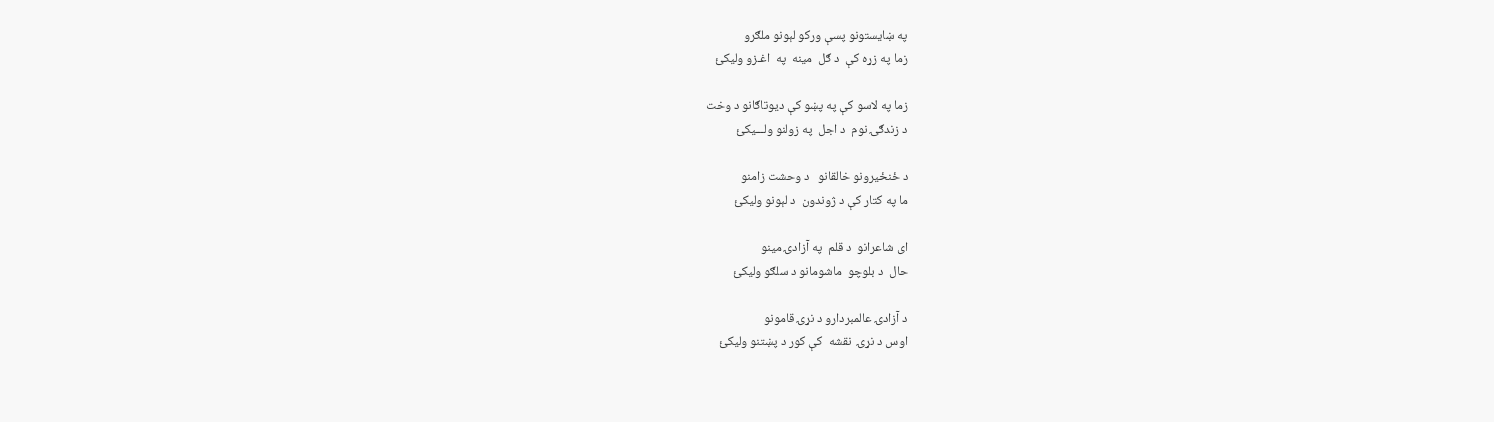په ښايستونو پسې ورکو لېونو ملګرو
زما په زړه کې  د ګل  مينه  په  اغـزو وليکئ

زما په لاسو کې په پښو کې ديوتاګانو د وخت
د زندګۍ نوم  د اجل  په زولنو ولـــيکئ

د ځنځيرونو خالقانو   د وحشت زامنو
ما په کتار کې د ژوندون  د لېونو وليکئ

ای شاعرانو  د قلم  په آزادۍ مينو
حال  د بلوچو  ماشومانو د سلګو وليکئ

د آزادۍ عالمبردارو د نړۍ قامونو
اوس د نړۍ  نقشه  کې کور د پښتنو وليکئ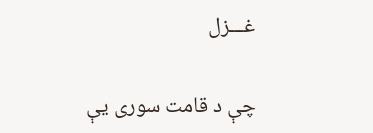غـــزل

چې د قامت سوری یې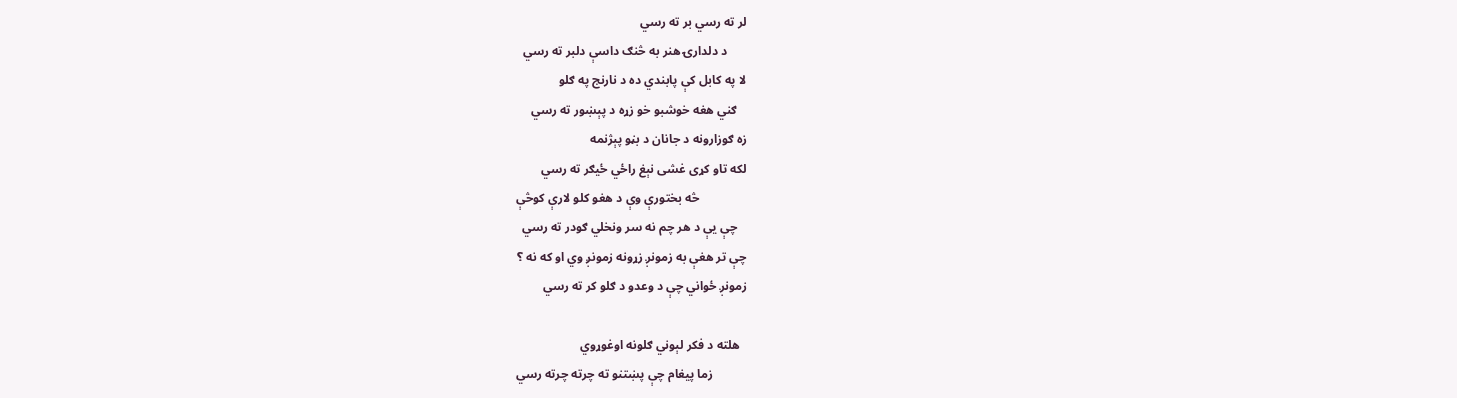لر ته رسي بر ته رسي
      د دلدارۍ هنر به څنګ داسې دلبر ته رسي
لا په کابل کې پابندي ده د نارنج په ګلو
   ګني هغه خوشبو خو زړه د پېښور ته رسي
زه ګوزارونه د جانان د بڼو پېژنمه
لکه تاو کړی غشی نېغ راځي ځیګر ته رسي
               څه بختورې وې د هغو کلو لارې کوڅې
   چې یې د هر چم نه سر ونخلي ګودر ته رسي
چې تر هغې به زمونږ زړونه زمونږ وي او که نه ؟
زمونږ ځواني چې د وعدو د ګلو کر ته رسي

  هلته د فکر لېوني ګلونه اوغوړوي
           زما پیغام چې پښتنو ته چرته چرته رسي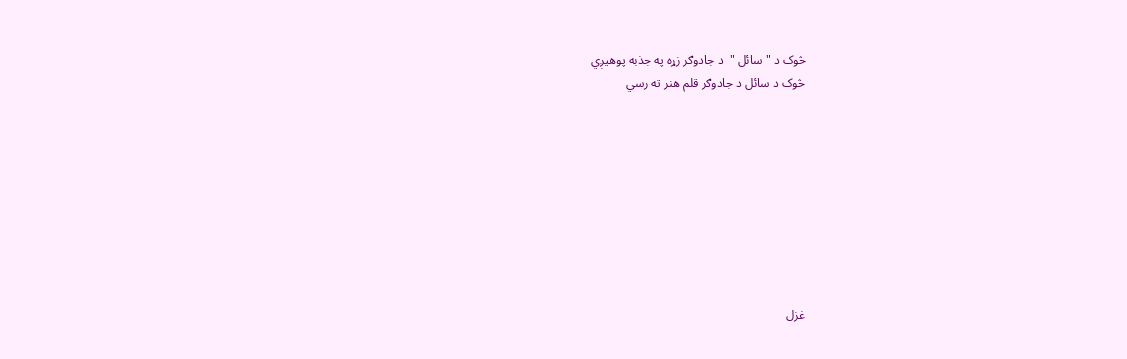څوک د " سائل "  د جادوګر زړه په جذبه پوهیږي
څوک د سائل د جادوګر قلم هنر ته رسي









غزل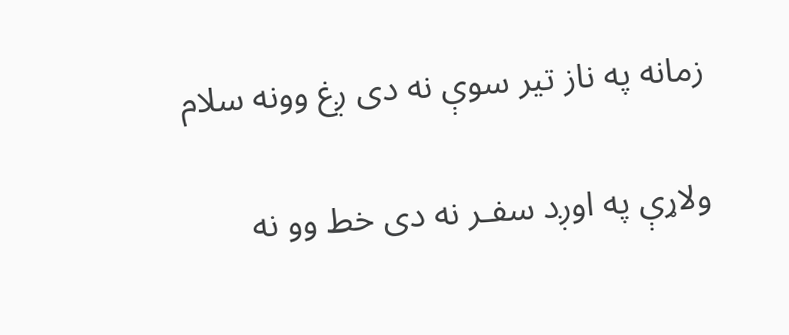زمانه په ناز تیر سوې نه دی ږغ وونه سلام

ولاړې په اوږد سفـر نه دی خط وو نه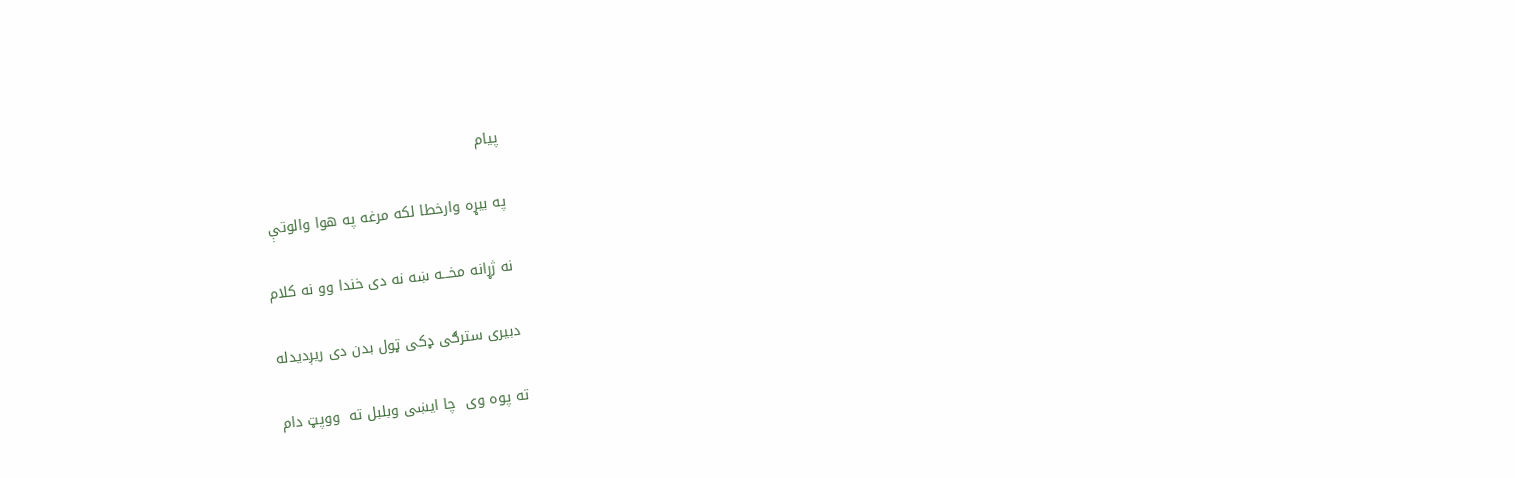پیام

په بیړه وارخطا لکه مرغه په هوا والوتې

نه ژړانه مخـــه ښه نه دی خندا وو نه کلام

دبیری سترګی ډکی ټول بدن دی ریږدیدله

ته پوه وی  چا ایښی وبلبل ته  ووپټ دام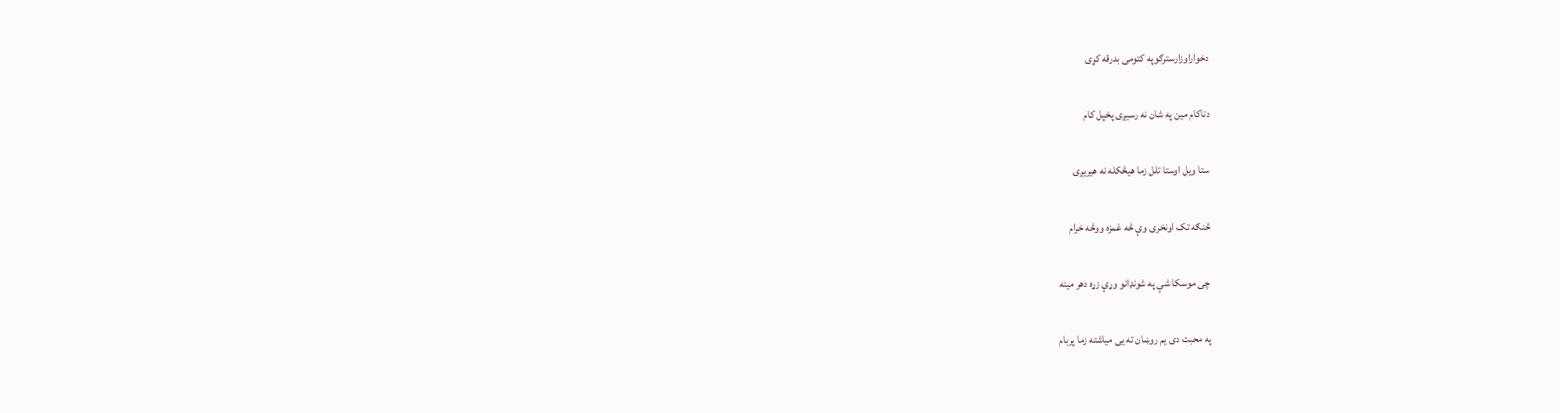دخواراوزارسترګوپه کتومی بدرقه کړی

دناکام مین په شان نه رسیږی پخپل کام

ستا ویل اوستا تلل زما هیڅکله نه هیریږی

څنګه تک اونخری وې څه غمزه ووڅه خرام

چی موسکا شې په شونډانو وړې زړه دهر مینه

په محبت دی یم روښان ته یی میاشته زما پربام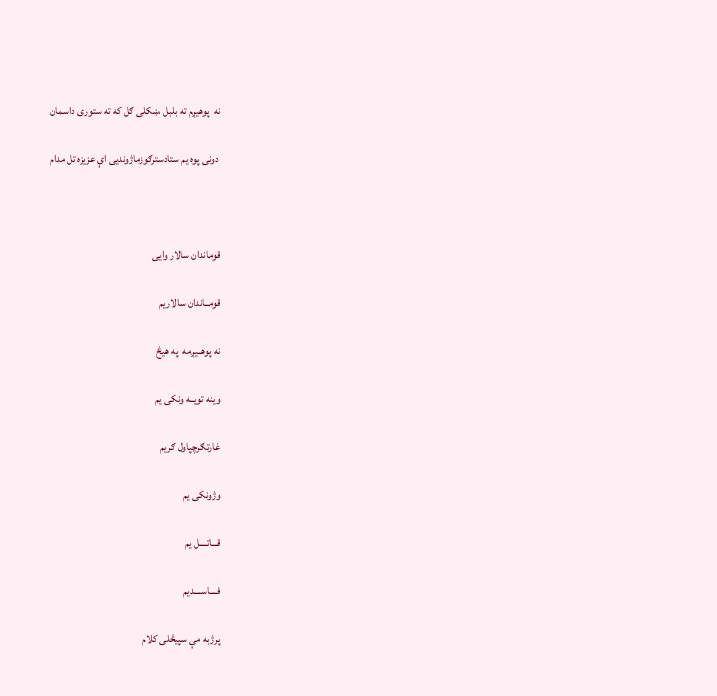نه  پوهیږم ته بلبل ،ښکلی ګل که ته ستوری داسمان

 دونی پوه یم ستادسترګوزماژوندیی اې عزیزه تل مدام



قوماندان سالار وایی

قومــاندان سالاریم

نه پوهــیږمه  په هیڅ

وینه تویــه ونکی یم

غارتګرچپاول ګریم

وژونکی یم

قـــاتــــل یم

فــــاســــدیم

پرژبه مې سپیڅلی کلام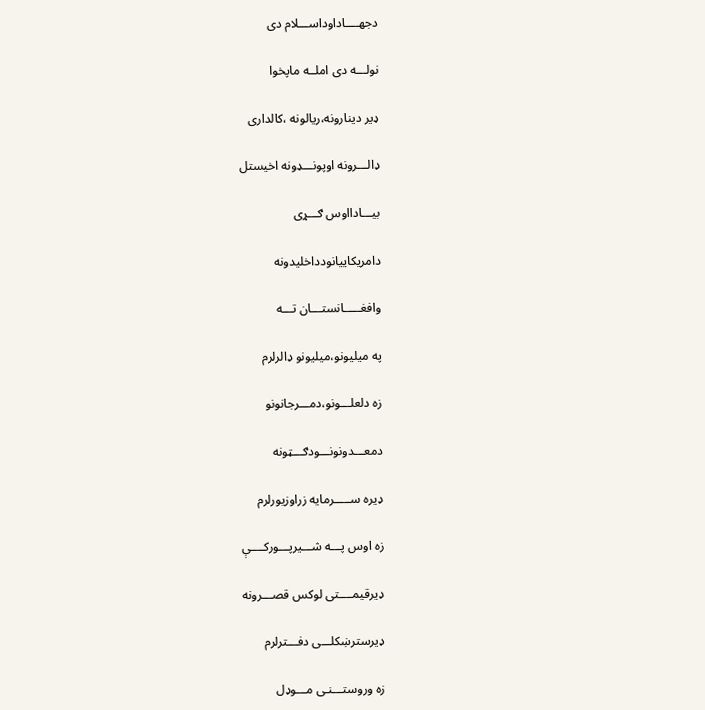دجهــــاداوداســـلام دی

نولـــه دی املــه ماپخوا

ډیر دینارونه،ریالونه ،کالداری

ډالـــرونه اوپونـــډونه اخیستل

بیـــادااوس ګـــړی

دامریکاییانودداخلیدونه

وافغـــــانستـــان تـــه

په میلیونو،میلیونو ډالرلرم

زه دلعلـــونو،دمـــرجانونو

دمعـــدونونـــودګـــټونه

ډیره ســـــرمایه زراوزیورلرم

زه اوس پـــه شـــیرپـــورکــــې

ډیرقیمــــتی لوکس قصـــرونه

ډیرسترښکلـــی دفـــترلرم

زه وروستـــنـی مـــوډل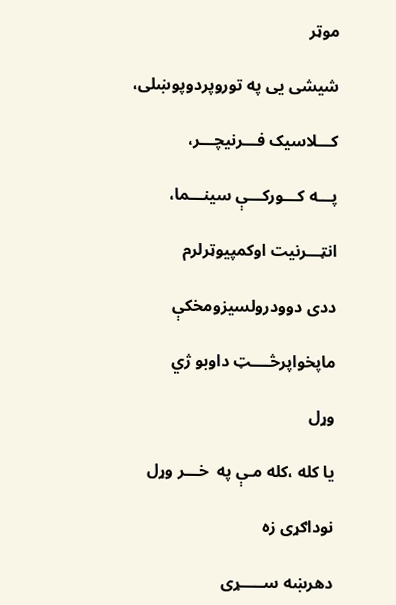موټر

شیشی یی په توروپردوپوښلی،

کـــلاسیک فـــرنیچـــر،

پـــه کـــورکـــې سینـــما،

انټـــرنیت اوکمپیوټرلرم

ددی دوودرولسیزومخکې

ماپخواپرڅــــټ داوبو ژي

وړل

یا کله ،کله مـې په  خـــر وړل

نوداګړی زه

دهرښه ســـــړی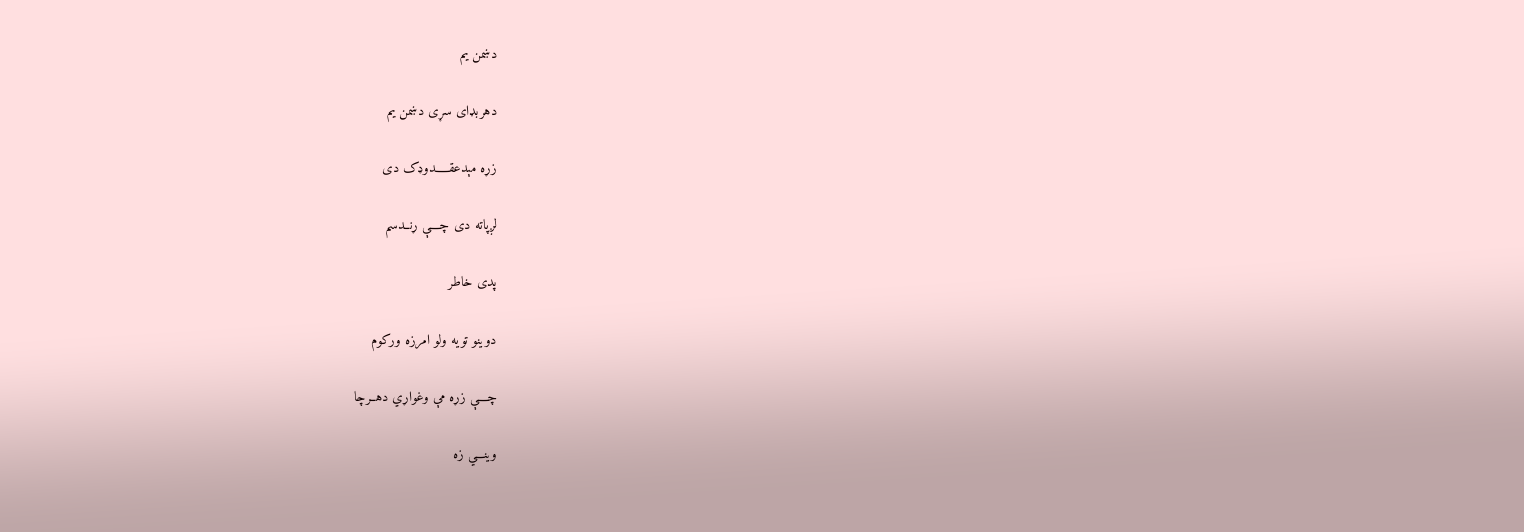دښمن یم

دهربډای سړی دښمن یم

زړه مېدعقـــــدوډک دی

لږپاته دی چــــې ړنــدسم

پدی خاطر

دوینو تویه ولو امرزه ورکوم

چــــې زړه مې وغواړي دهــرچا

وینـــي زه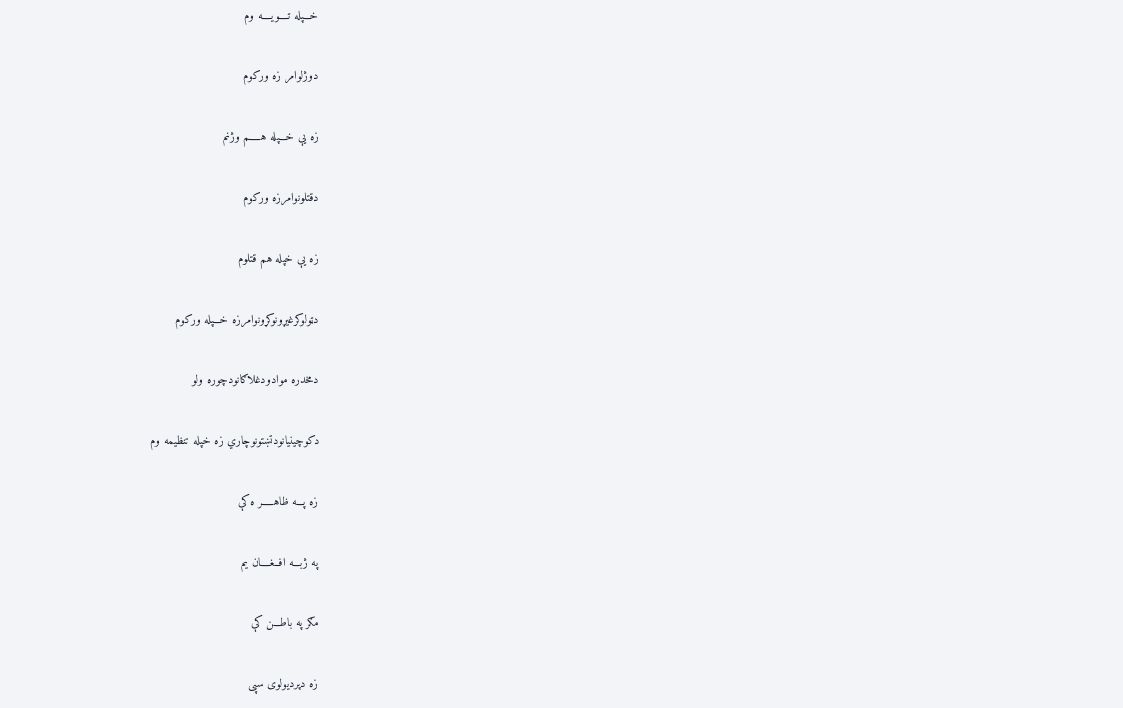خـــپله تــــویــــه وم

دوژلوامر زه ورکوم

زه یې خـــپله هـــــم وژنم

دقتلونوامرزه ورکوم

زه یې خپله هم قتلوم

دټولوکرغیړونوکړونوامرزه خـــپله ورکوم

دمخدره موادودغلاګانودچوره ولو

دکوچینیانودتښتونوچاري زه خپله تنظیمه وم

زه پـــه ظاهـــــر ه کې

په ژبـــه افــغــــان یم

مګر په باطـــن کې

زه دپردیولوی سپی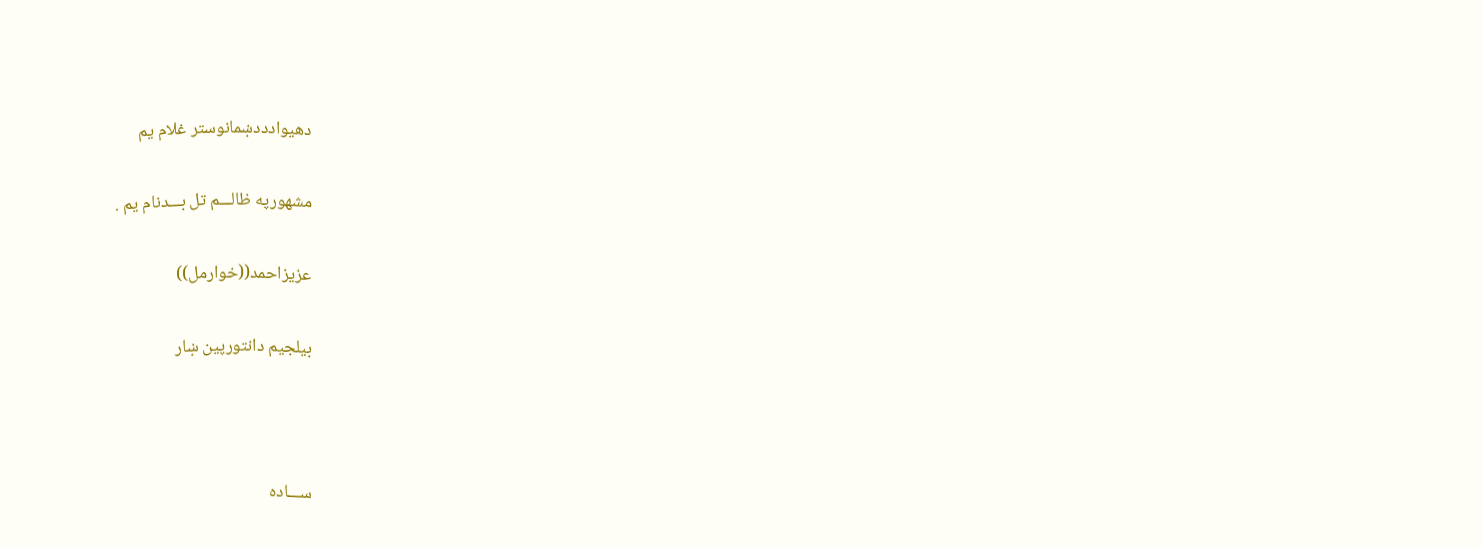دهیوادددښمانوستر غلام یم

مشهورپه ظالـــم تل بـــدنام یم .

عزیزاحمد((خوارمل))

بیلجیم دانتورپین ښار



ســـاده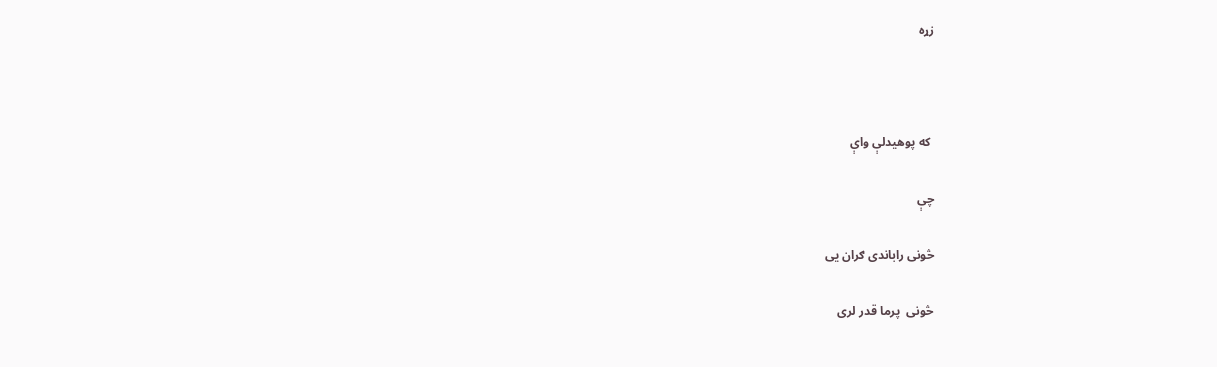زړه



 که پوهیدلې واې

چې

څونی راباندی ګران یی

څونی  پرما قدر لری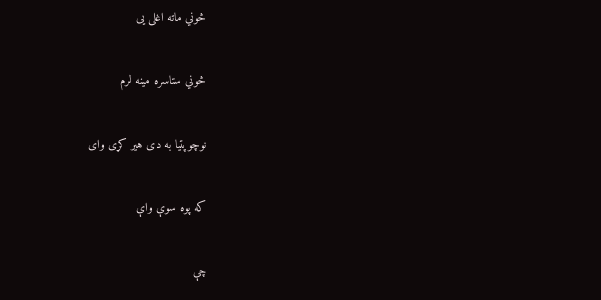څوني ماته اغلی یی

څوني ستاسره مینه لرم

نوچوپتیا به دی هیر کړی وای

که پوه سوې واې

چې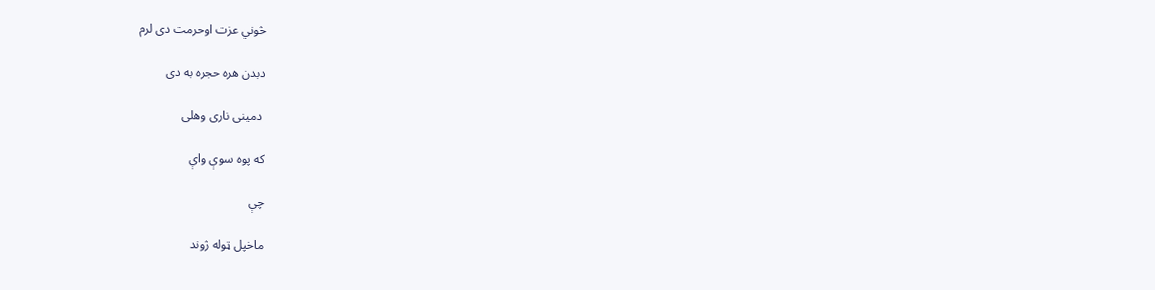څوني عزت اوحرمت دی لرم

دبدن هره حجره به دی

 دمینی ناری وهلی

که پوه سوې واې

چې

ماخپل ټوله ژوند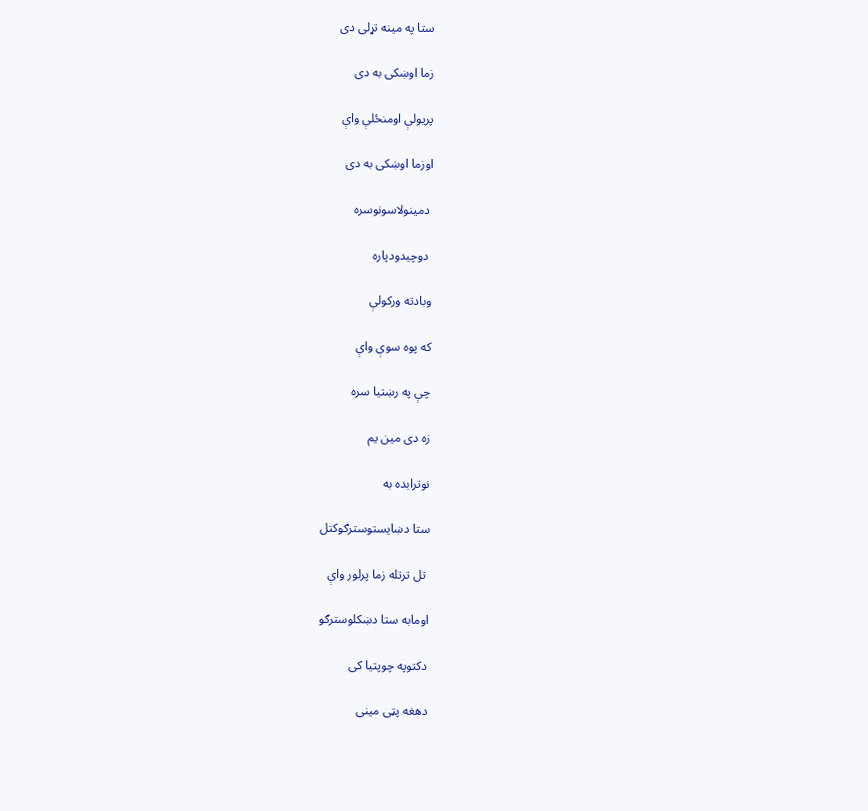ستا په مینه تړلی دی

زما اوښکی به دی

پریولې اومنځلې واې

اوزما اوښکی به دی

 دمینولاسونوسره

 دوچیدودپاره

وبادته ورکولې

که پوه سوې واې

چې په رښتیا سره

زه دی مین یم

نوترابده به

ستا دښایستوسترګوکتل

 تل ترتله زما پرلور واې

اومابه ستا دښکلوسترګو

دکتوپه چوپتیا کی

دهغه پټی مینی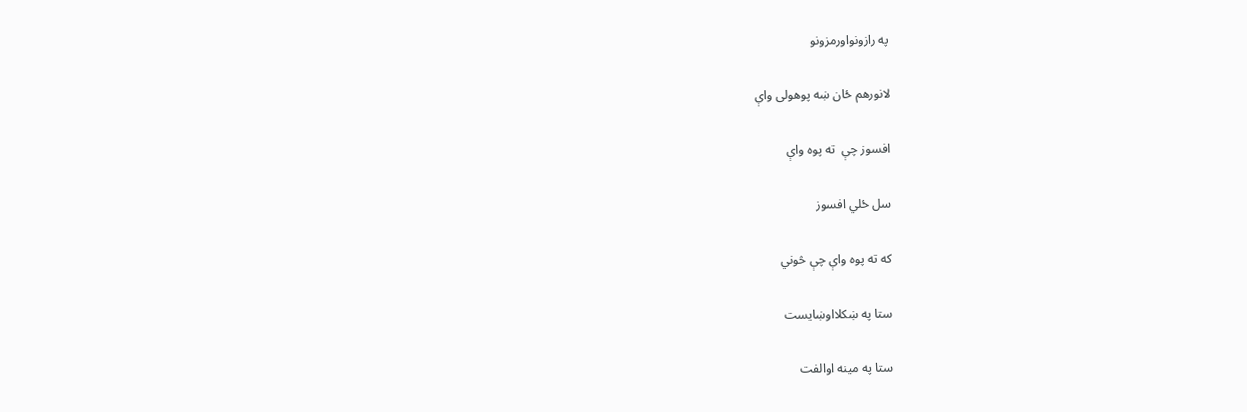په رازونواورمزونو

لانورهم ځان ښه پوهولی واې

افسوز چې  ته پوه واې

سل ځلي افسوز

که ته پوه واې چې څوني

ستا په ښکلااوښایست

ستا په مینه اوالفت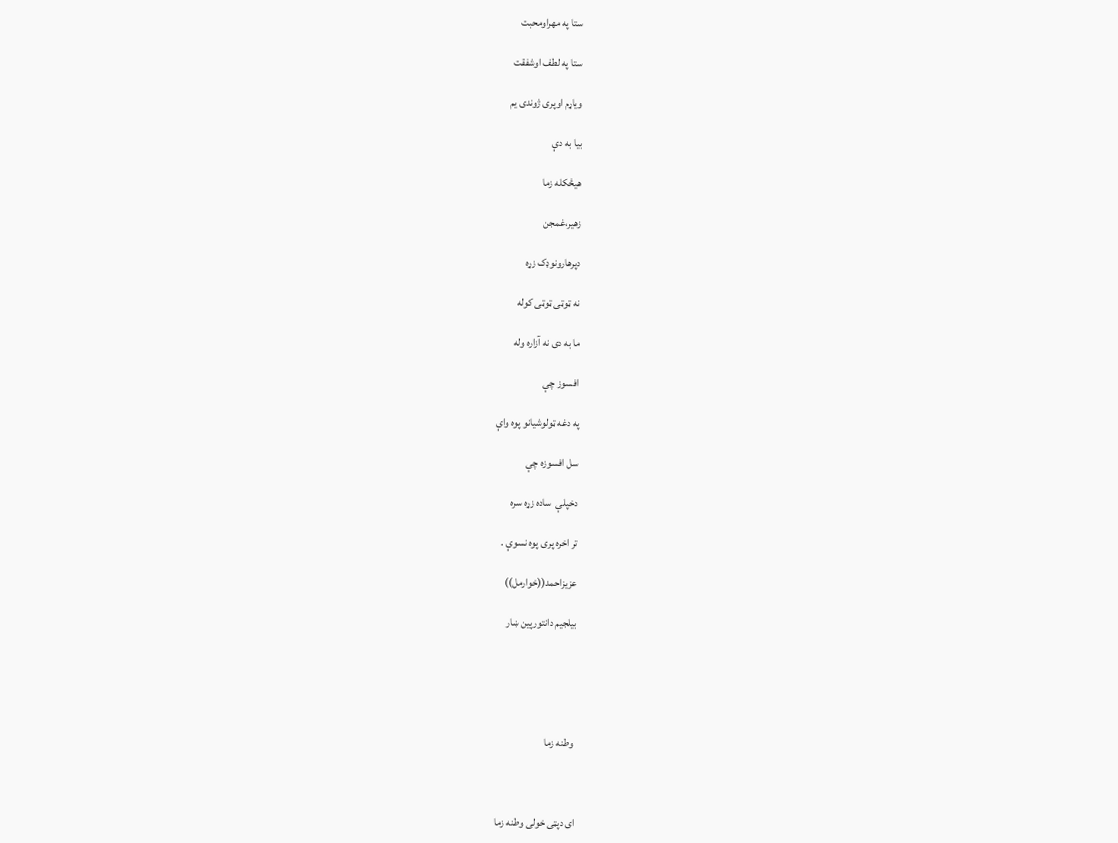ستا په مهراومحبت

ستا په لطف اوشفقت

ویاړم اوپری ژوندی یم

بیا به دې

هیڅکله زما

زهیر،غمجن

دپرهارونوډک زړه

نه ټوټی ټوټی کوله

ما به دی نه آزاره وله

افسوز چې

په دغه ټولوشیانو پوه واې

سل افسوزه چې

دخپلې  ساده زړه سره

تر اخره پری پوه نسوې .

عزیزاحمد((خوارمل))

بیلجیم دانتورپین ښار





 وطنه زما



ای دپټی خولی وطنه زما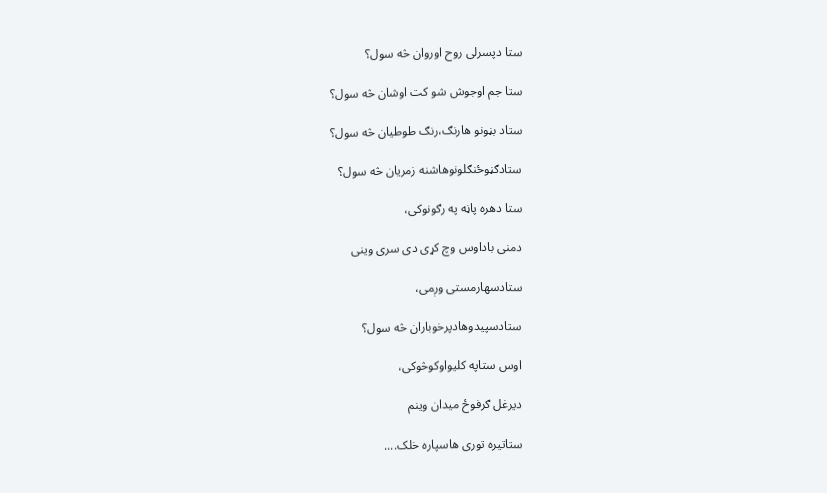ستا دپسرلی روح اوروان څه سول؟

ستا جم اوجوش شو کت اوشان څه سول؟

ستاد بڼونو هارنګ،رنګ طوطيان څه سول؟

ستادګڼوځنګلونوهاشنه زمريان څه سول؟

ستا دهره پاڼه په رګونوکی،

دمنی باداوس وچ کړی دی سری وينی

ستادسهارمستی وږمی،

ستادسپيدوهادپرخوباران څه سول؟

اوس ستاپه کليواوکوڅوکی،

ديرغل ګرفوځ ميدان وينم

ستاتيره توری هاسپاره خلک....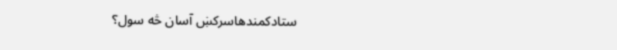ستادکمندهاسرکښ آسان څه سول؟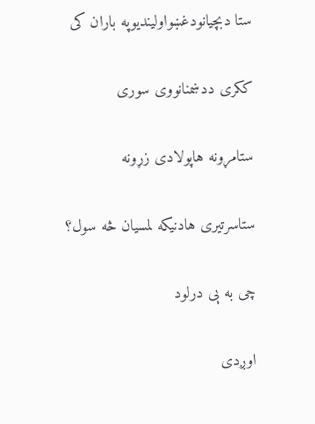ستا دبچيانودغښواولينديوپه باران کی

ککری ددښمنانووی سوری

ستامړونه هاپولادی زړونه

ستاسرتيری هادنيکه لمسيان څه سول؟

چی به ېی درلود

اوږدی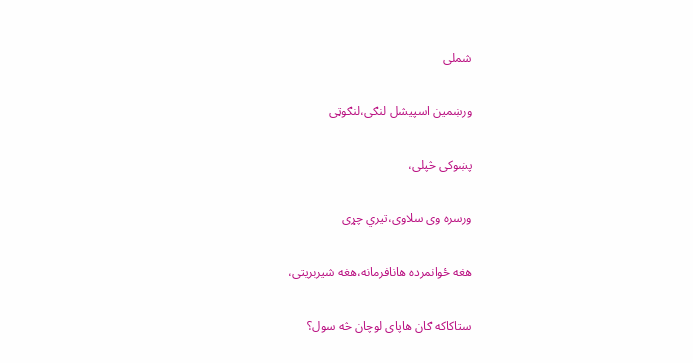شملی

ورښمين اسپيشل لنګی،لنګوټی

پښوکی څپلی،

ورسره وی سلاوی،تيري چړی

هغه ځوانمرده هانافرمانه،هغه شيربريتی،

ستاکاکه ګان هاپای لوچان څه سول؟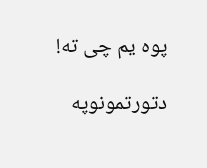پوه يم چی ته!

دتورتمونوپه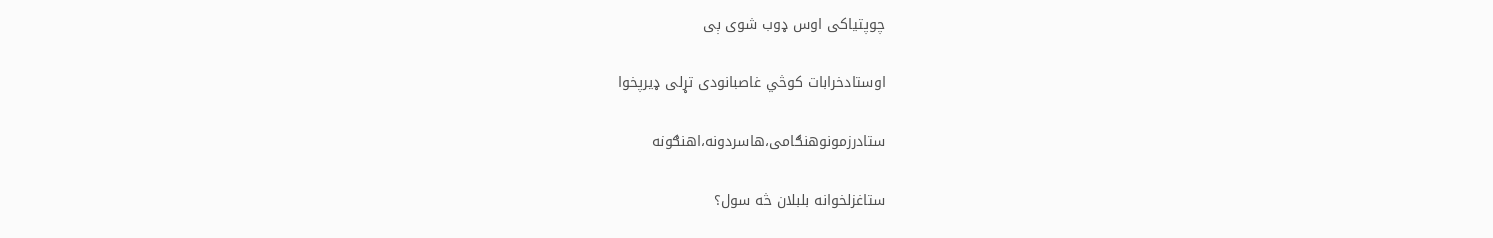چوپتياکی اوس ډوب شوی ېی

اوستادخرابات کوڅي غاصبانودی تړلی ډيرپخوا

ستادرزمونوهنګامی،هاسردونه،اهنګونه

ستاغزلخوانه بلبلان څه سول؟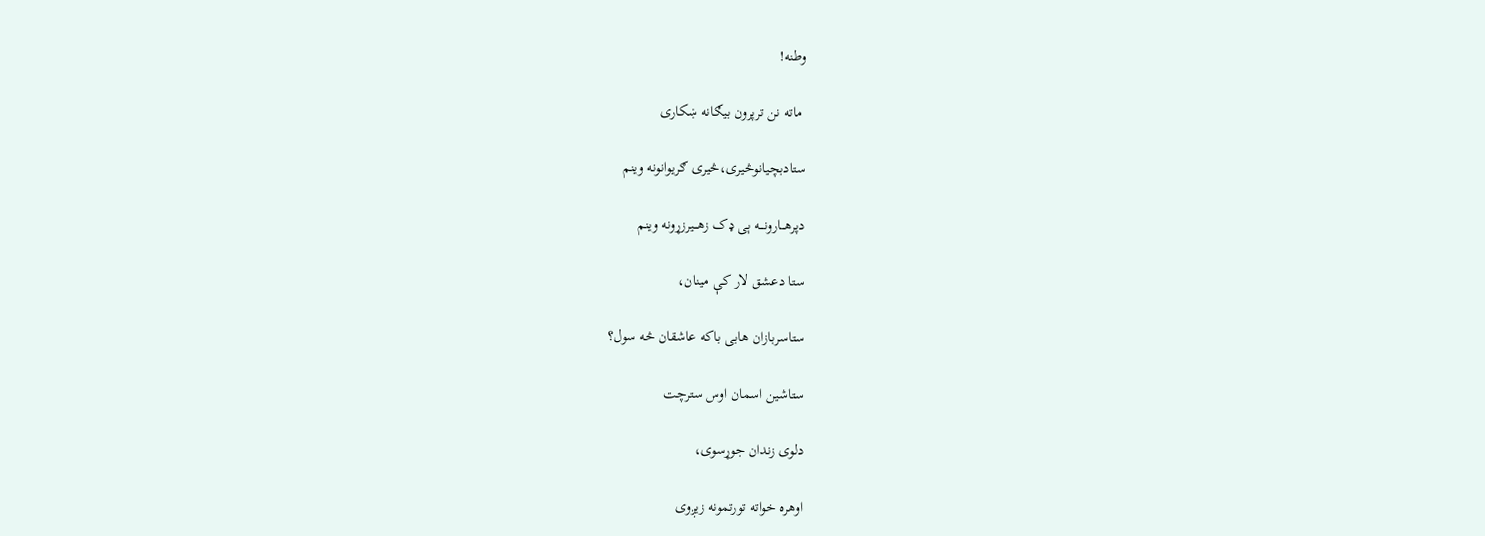وطنه!

 ماته نن ترپرون بيګانه ښکاری

ستادبچيانوڅيری،څيری ګريوانونه وينم

دپرهـــارونـــه ېی ډک زهـــيرزړونه وينم

ستا دعشق لار کې مينان،

ستاسربازان هابی باکه عاشقان څه سول؟

ستاشين اسمان اوس سترچت

دلوی زندان جوړسوی،

اوهره خواته تورتمونه زيږوی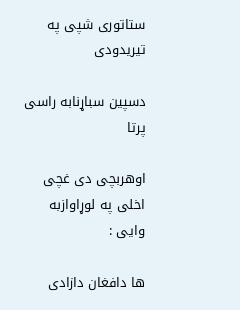ستاتوری شپی په تيريدودی

دسپين سباړنابه راسی پرتا

اوهربچی دی غچی اخلی په لوړاوازبه وايی :

ها دافغان دازادی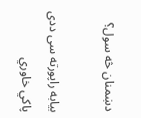دښمنان څه سول؟

بيابه راپورته سی ددی پاکي خاوري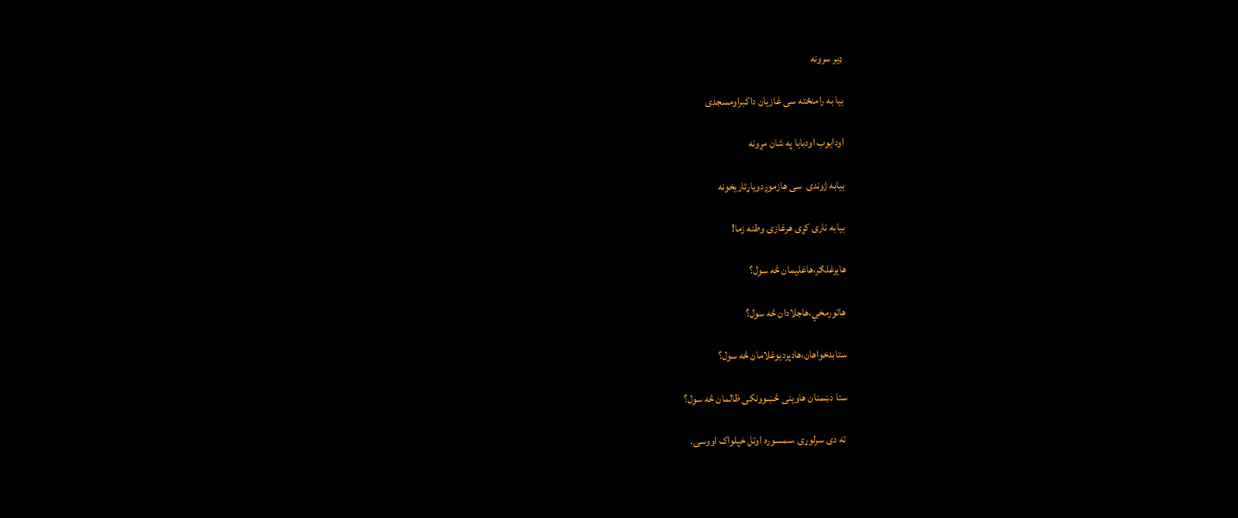ډير سرونه

بيا به رامنځته سی غازيان داکبراومسجدی

اودايوب اودبابا په شان مړونه

بيابه ژوندی  سی هازموږدوياړتاريخونه

بيابه ناری کړی هرغازی وطنه زما!

هايرغلګر،هاغليمان څه سول؟

هاتورمخي،هاجلادان څه سول؟

ستابدخواهان،هادپرديوغلامان څه سول؟

ستا دښمنان هاوينی څښوونکی ظالمان څه سول؟

 ته دی سرلوړی ،سمسوره اوتل خپلواک اووسی.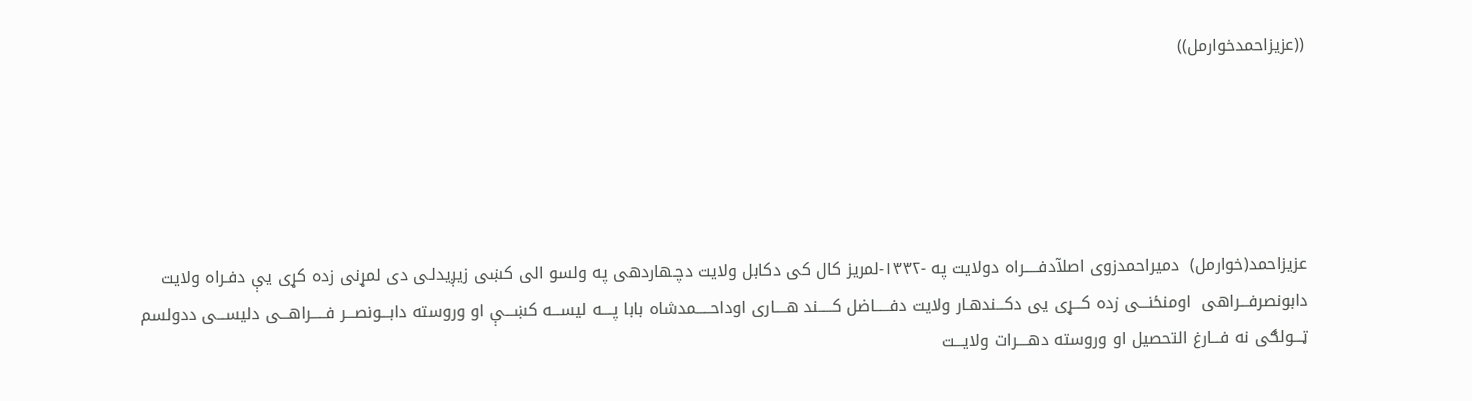((عزيزاحمدخوارمل))





عزیزاحمد(خوارمل)  دمیراحمدزوی اصلآدفـــــراه دولایت په -۱۳۳۲-لمریز کال کی دکابل ولایت دچـهاردهی په ولسو الی کښی زیږیدلـی دی لمړنی زده کړی یې دفـراه ولایت دابونصرفـــراهی  اومنځنـــی زده کـــړی یی دکـــندهـار ولایت دفـــــاضل کـــــند هــــاری اوداحـــــمدشاه بابا پــــه لیســـه کښـــې او وروسته دابـــونصـــر فـــــراهـــی دلیســـی ددولسم ټـــولګی نه فـــارغ التحصیل او وروسته دهــــرات ولایـــت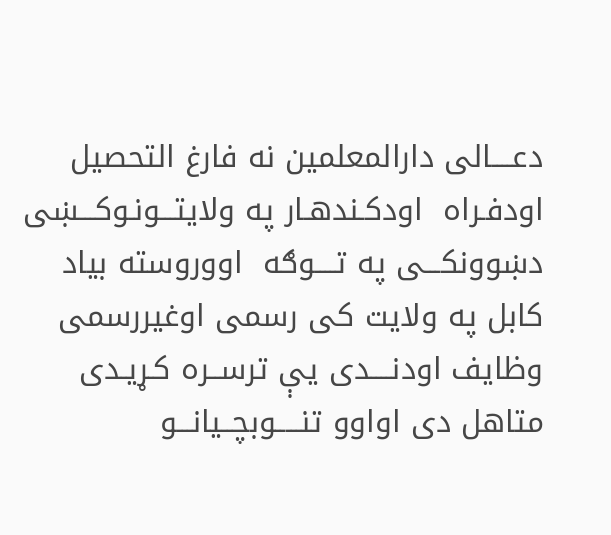دعــــالی دارالمعلمین نه فارغ التحصیل  اودفـراه  اودکـندهـار په ولایتـــونـوکـــښی دښوونکـــی په تــــوګه  اووروسته بیاد کابل په ولایت کی رسمی اوغیررسمی  وظایف اودنــــدی یې ترســره کـړیـدی متاهل دی اواوو تنـــــوبچــیانـــو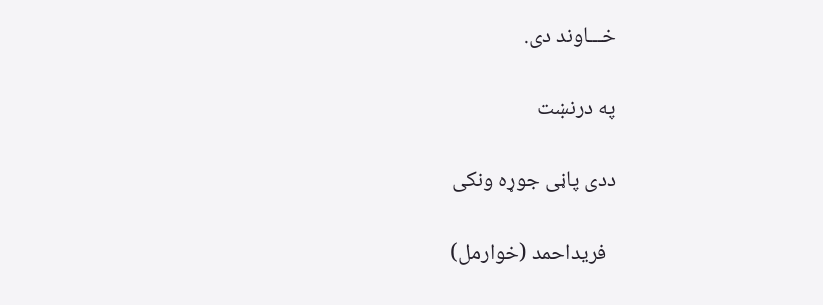خـــاوند دی.

په درنښت

ددی پاڼی جوړه ونکی

  فریداحمد (خوارمل)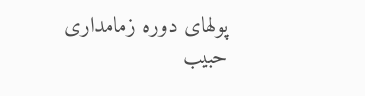پولهای دوره زمامداری حبیب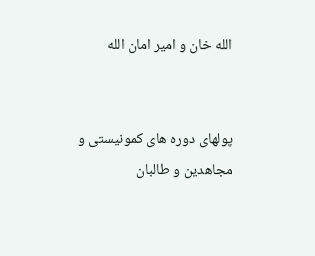الله خان و امیر امان الله


پولهای دوره های کمونیستی و مجاهدین و طالبان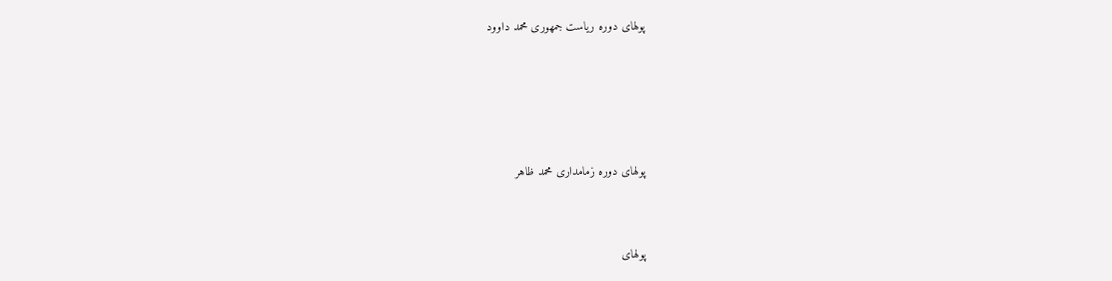پولهای دوره ریاست جمهوری محمد داوود






پولهای دوره زمامداری محمد ظاهر



پولهای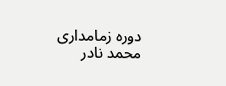دوره زمامداری محمد نادر